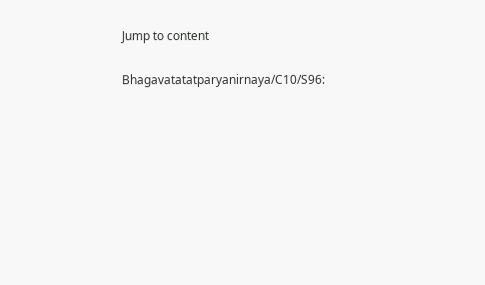Jump to content

Bhagavatatatparyanirnaya/C10/S96: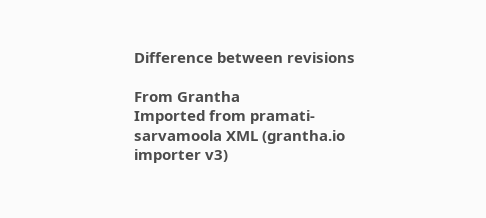Difference between revisions

From Grantha
Imported from pramati-sarvamoola XML (grantha.io importer v3)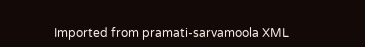Imported from pramati-sarvamoola XML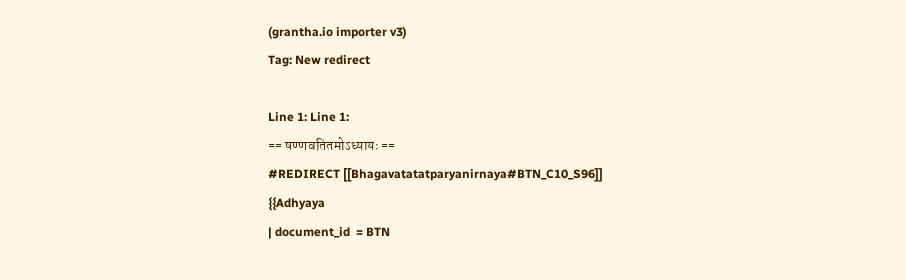(grantha.io importer v3)
Tag: New redirect

Line 1: Line 1:
== षण्णवतितमोऽध्यायः ==
#REDIRECT [[Bhagavatatatparyanirnaya#BTN_C10_S96]]
{{Adhyaya
| document_id  = BTN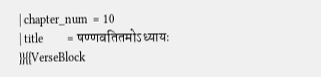| chapter_num  = 10
| title        = षण्णवतितमोऽध्यायः
}}{{VerseBlock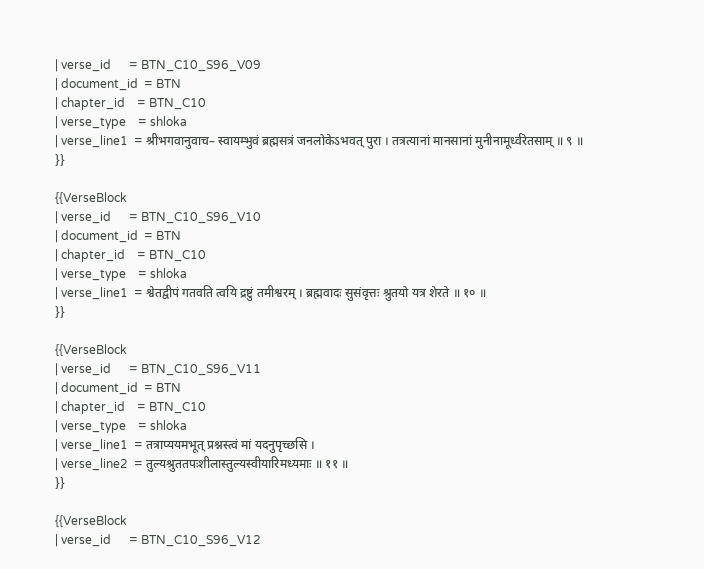| verse_id      = BTN_C10_S96_V09
| document_id  = BTN
| chapter_id    = BTN_C10
| verse_type    = shloka
| verse_line1  = श्रीभगवानुवाच– स्वायम्भुवं ब्रह्मसत्रं जनलोकेऽभवत् पुरा । तत्रत्यानां मानसानां मुनीनामूर्ध्वरेतसाम् ॥ ९ ॥
}}

{{VerseBlock
| verse_id      = BTN_C10_S96_V10
| document_id  = BTN
| chapter_id    = BTN_C10
| verse_type    = shloka
| verse_line1  = श्वेतद्वीपं गतवति त्वयि द्रष्टुं तमीश्वरम् । ब्रह्मवादः सुसंवृत्तः श्रुतयो यत्र शेरते ॥ १० ॥
}}

{{VerseBlock
| verse_id      = BTN_C10_S96_V11
| document_id  = BTN
| chapter_id    = BTN_C10
| verse_type    = shloka
| verse_line1  = तत्राप्ययमभूत् प्रश्नस्त्वं मां यदनुपृच्छसि ।
| verse_line2  = तुल्यश्रुततपःशीलास्तुल्यस्वीयारिमध्यमाः ॥ ११ ॥
}}

{{VerseBlock
| verse_id      = BTN_C10_S96_V12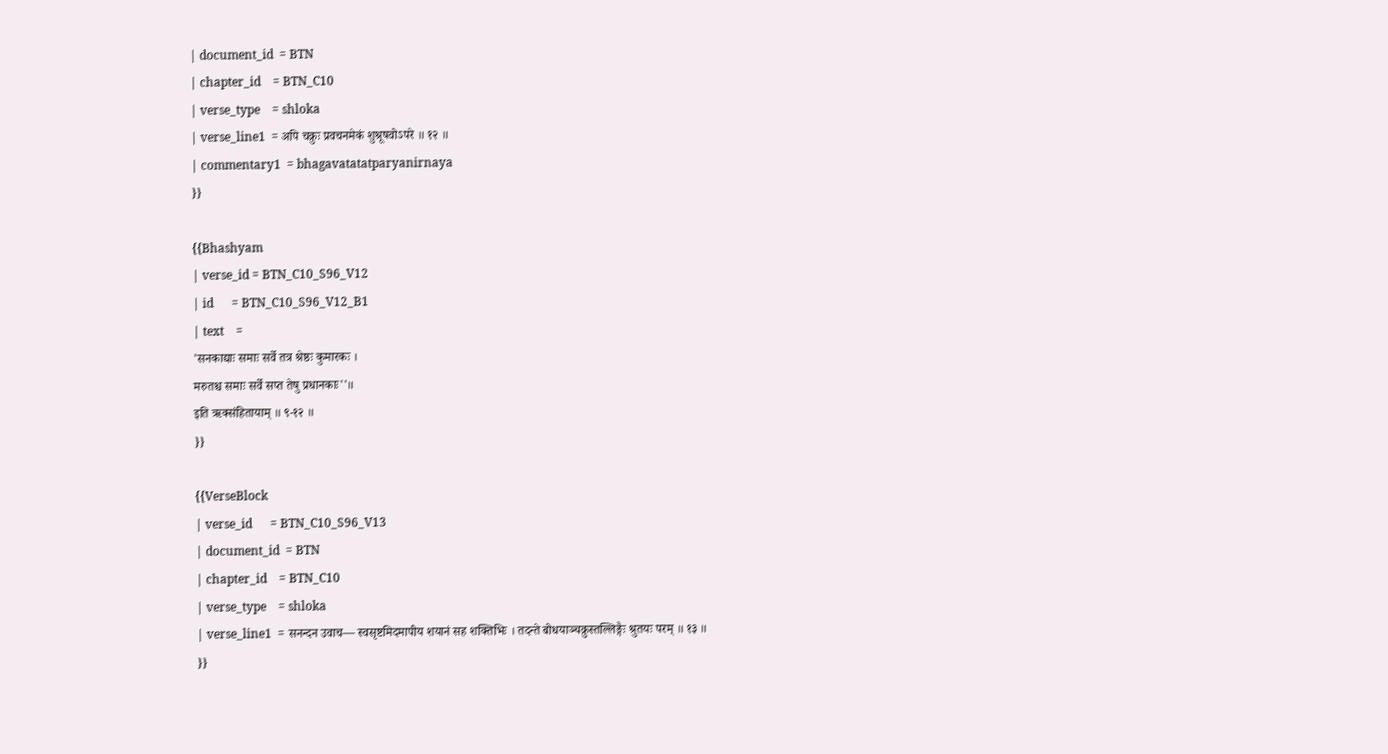| document_id  = BTN
| chapter_id    = BTN_C10
| verse_type    = shloka
| verse_line1  = अपि चक्रुः प्रवचनमेकं शुश्रूषवोऽपरे ॥ १२ ॥
| commentary1  = bhagavatatatparyanirnaya
}}

{{Bhashyam
| verse_id = BTN_C10_S96_V12
| id      = BTN_C10_S96_V12_B1
| text    =
'सनकाद्याः समाः सर्वे तत्र श्रेष्ठः कुमारकः ।
मरुतश्च समाः सर्वे सप्त तेषु प्रधानकाः''॥
इति ऋक्संहितायाम् ॥ ९-१२ ॥
}}

{{VerseBlock
| verse_id      = BTN_C10_S96_V13
| document_id  = BTN
| chapter_id    = BTN_C10
| verse_type    = shloka
| verse_line1  = सनन्दन उवाच— स्वसृष्टमिदमापीय शयानं सह शक्तिभिः । तदन्ते बोधयाञ्चक्रुस्तल्लिङ्गैः श्रुतयः परम् ॥ १३ ॥
}}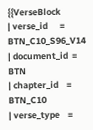{{VerseBlock
| verse_id      = BTN_C10_S96_V14
| document_id  = BTN
| chapter_id    = BTN_C10
| verse_type    =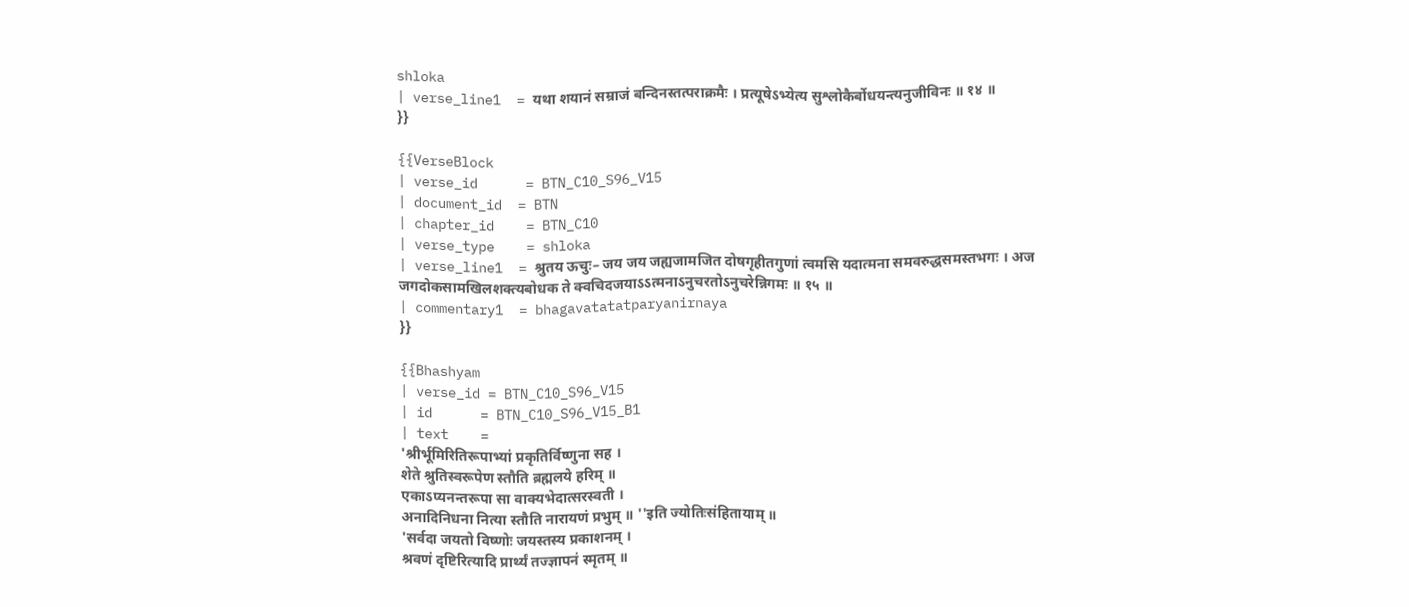shloka
| verse_line1  = यथा शयानं सम्राजं बन्दिनस्तत्पराक्रमैः । प्रत्यूषेऽभ्येत्य सुश्लोकैर्बोधयन्त्यनुजीविनः ॥ १४ ॥
}}

{{VerseBlock
| verse_id      = BTN_C10_S96_V15
| document_id  = BTN
| chapter_id    = BTN_C10
| verse_type    = shloka
| verse_line1  = श्रुतय ऊचुः– जय जय जह्यजामजित दोषगृहीतगुणां त्वमसि यदात्मना समवरुद्धसमस्तभगः । अज जगदोकसामखिलशक्त्यबोधक ते क्वचिदजयाऽऽत्मनाऽनुचरतोऽनुचरेन्निगमः ॥ १५ ॥
| commentary1  = bhagavatatatparyanirnaya
}}

{{Bhashyam
| verse_id = BTN_C10_S96_V15
| id      = BTN_C10_S96_V15_B1
| text    =
'श्रीर्भूमिरितिरूपाभ्यां प्रकृतिर्विष्णुना सह ।
शेते श्रुतिस्वरूपेण स्तौति ब्रह्मलये हरिम् ॥
एकाऽप्यनन्तरूपा सा वाक्यभेदात्सरस्वती ।
अनादिनिधना नित्या स्तौति नारायणं प्रभुम् ॥ ''इति ज्योतिःसंहितायाम् ॥
'सर्वदा जयतो विष्णोः जयस्तस्य प्रकाशनम् ।
श्रवणं दृष्टिरित्यादि प्रार्थ्यं तज्ज्ञापनं स्मृतम् ॥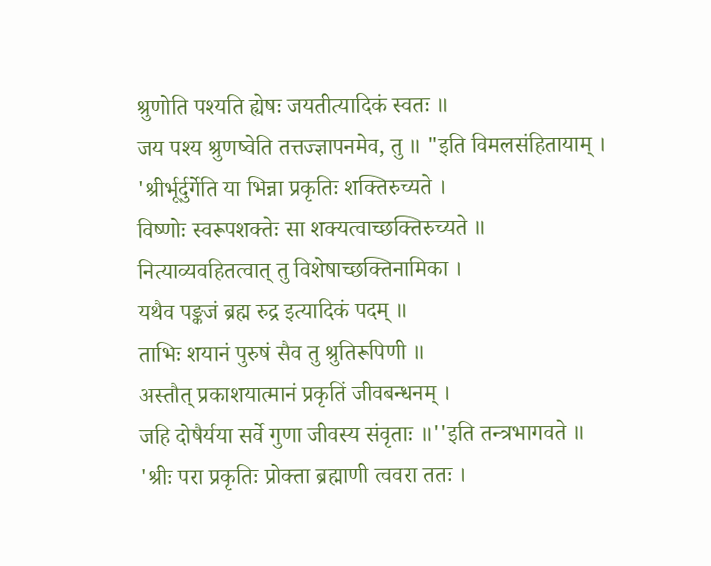श्रुणोति पश्यति ह्येषः जयतीत्यादिकं स्वतः ॥
जय पश्य श्रुणष्वेति तत्तज्ज्ञापनमेव, तु ॥ "इति विमलसंहितायाम् ।
'श्रीर्भूर्दुर्गेति या भिन्ना प्रकृतिः शक्तिरुच्यते ।
विष्णोः स्वरूपशक्तेः सा शक्यत्वाच्छक्तिरुच्यते ॥
नित्याव्यवहितत्वात् तु विशेषाच्छक्तिनामिका ।
यथैव पङ्कजं ब्रह्म रुद्र इत्यादिकं पदम् ॥
ताभिः शयानं पुरुषं सैव तु श्रुतिरूपिणी ॥
अस्तौत् प्रकाशयात्मानं प्रकृतिं जीवबन्धनम् ।
जहि दोषैर्यया सर्वे गुणा जीवस्य संवृताः ॥''इति तन्त्रभागवते ॥
'श्रीः परा प्रकृतिः प्रोक्ता ब्रह्माणी त्ववरा ततः ।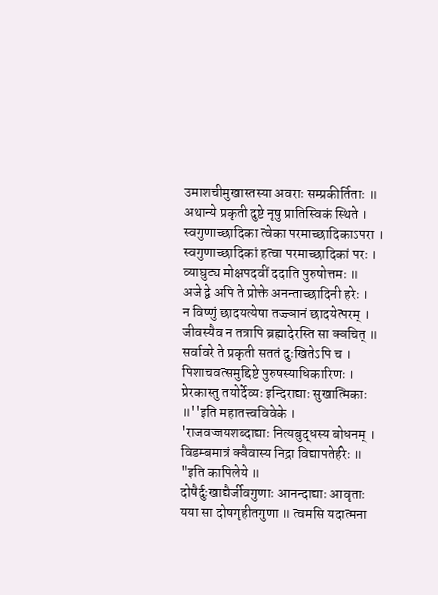उमाशचीमुखास्तस्या अवराः सम्प्रकीर्तिताः ॥
अथान्ये प्रकृती दुष्टे नृषु प्रातिस्विकं स्थिते ।
स्वगुणाच्छादिका त्वेका परमाच्छादिकाऽपरा ।
स्वगुणाच्छादिकां हत्वा परमाच्छादिकां परः ।
व्याघुट्य मोक्षपदवीं ददाति पुरुषोत्तमः ॥
अजे द्वे अपि ते प्रोक्ते अनन्ताच्छादिनी हरेः ।
न विष्णुं छादयत्येषा तज्ज्ञानं छादयेत्परम् ।
जीवस्यैव न तत्रापि ब्रह्मादेरस्ति सा क्वचित् ॥
सर्वावरे ते प्रकृती सततं दुःखितेऽपि च ।
पिशाचवत्समुद्दिष्टे पुरुषस्याधिकारिणः ।
प्रेरकास्तु तयोर्देव्यः इन्दिराद्याः सुखात्मिकाः ॥''इति महातत्त्वविवेके ।
'राजवज्जयशब्दाद्याः नित्यबुद्धस्य बोधनम् ।
विडम्बमात्रं क्वैवास्य निद्रा विद्यापतेर्हरेः ॥ "इति कापिलेये ॥
दोषैर्दुःखाद्यैर्जीवगुणाः आनन्दाद्याः आवृताः यया सा दोषगृहीतगुणा ॥ त्वमसि यदात्मना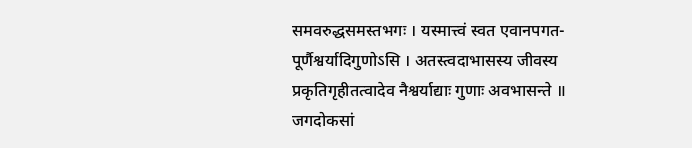समवरुद्धसमस्तभगः । यस्मात्त्वं स्वत एवानपगत-पूर्णैश्वर्यादिगुणोऽसि । अतस्त्वदाभासस्य जीवस्य प्रकृतिगृहीतत्वादेव नैश्वर्याद्याः गुणाः अवभासन्ते ॥ जगदोकसां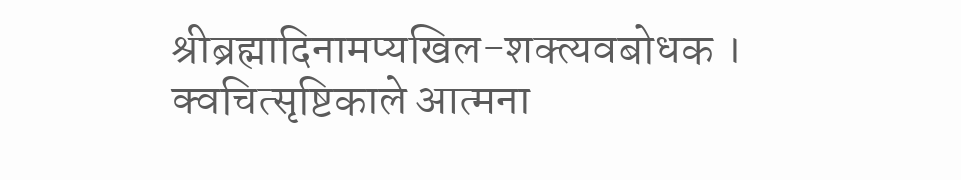श्रीब्रह्मादिनामप्यखिल-शक्त्यवबोधक । क्वचित्सृष्टिकाले आत्मना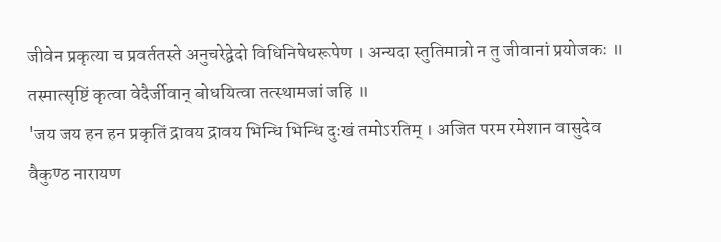जीवेन प्रकृत्या च प्रवर्ततस्ते अनुचरेद्वेदो विधिनिषेधरूपेण । अन्यदा स्तुतिमात्रो न तु जीवानां प्रयोजकः ॥ तस्मात्सृष्टिं कृत्वा वेदैर्जीवान् बोधयित्वा तत्स्थामजां जहि ॥
'जय जय हन हन प्रकृतिं द्रावय द्रावय भिन्धि भिन्धि दुःखं तमोऽरतिम् । अजित परम रमेशान वासुदेव वैकुण्ठ नारायण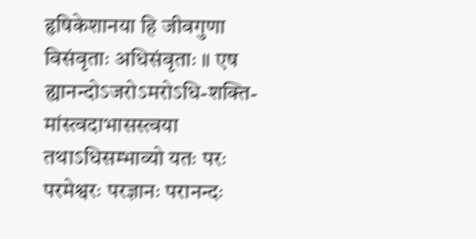हृषिकेशानया हि जीवगुणा विसंवृताः अधिसंवृताः ॥ एष ह्यानन्दोऽजरोऽमरोऽधि-शक्ति-मांस्त्वदाभासस्त्वया तथाऽधिसम्भाव्यो यतः परः परमेश्वरः परज्ञानः परानन्दः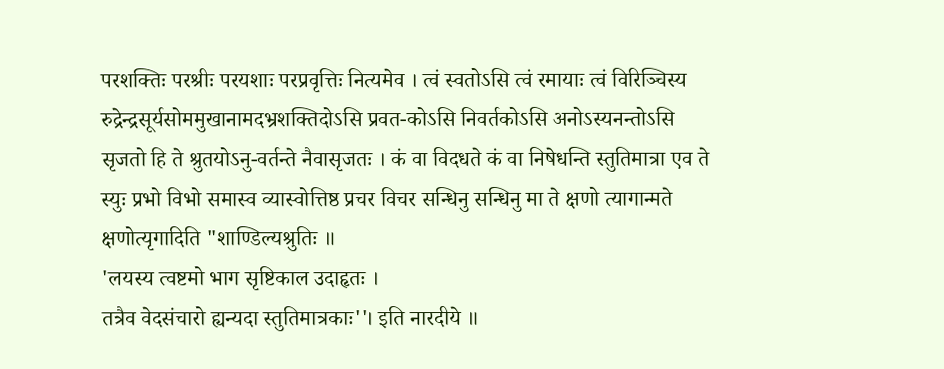परशक्तिः परश्रीः परयशाः परप्रवृत्तिः नित्यमेव । त्वं स्वतोऽसि त्वं रमायाः त्वं विरिञ्चिस्य रुद्रेन्द्रसूर्यसोममुखानामदभ्रशक्तिदोऽसि प्रवत-कोऽसि निवर्तकोऽसि अनोऽस्यनन्तोऽसि सृजतो हि ते श्रुतयोऽनु-वर्तन्ते नैवासृजतः । कं वा विदधते कं वा निषेधन्ति स्तुतिमात्रा एव ते स्युः प्रभो विभो समास्व व्यास्वोत्तिष्ठ प्रचर विचर सन्धिनु सन्धिनु मा ते क्षणो त्यागान्मते क्षणोत्यृगादिति "शाण्डिल्यश्रुतिः ॥
'लयस्य त्वष्टमो भाग सृष्टिकाल उदाहृतः ।
तत्रैव वेदसंचारो ह्यन्यदा स्तुतिमात्रकाः''। इति नारदीये ॥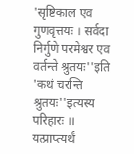'सृष्टिकाल एव गुणवृत्तयः । सर्वदा निर्गुणे परमेश्वर एव वर्तन्ते श्रुतयः''इति 'कथं चरन्ति श्रुतयः''इत्यस्य परिहारः ॥
यत्प्राप्त्यर्थं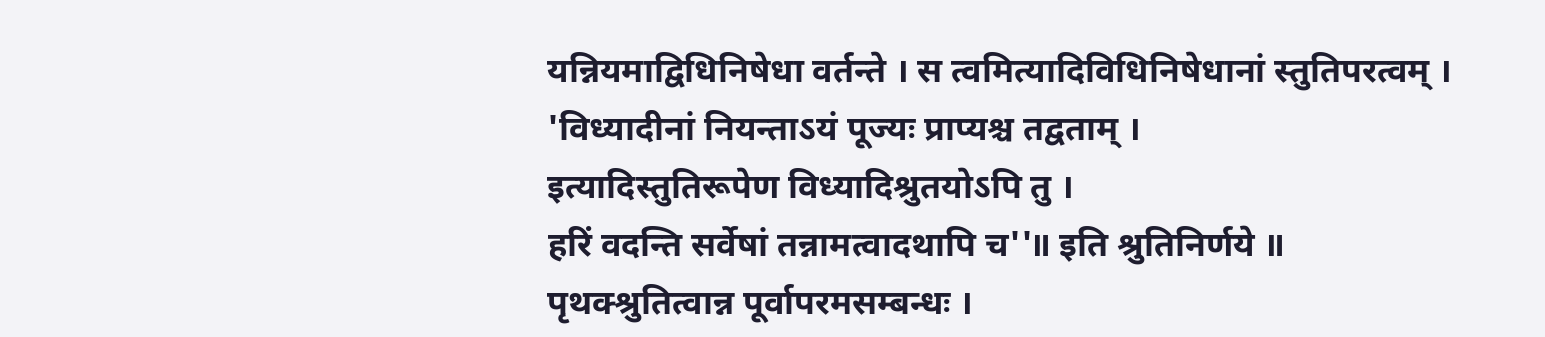यन्नियमाद्विधिनिषेधा वर्तन्ते । स त्वमित्यादिविधिनिषेधानां स्तुतिपरत्वम् ।
'विध्यादीनां नियन्ताऽयं पूज्यः प्राप्यश्च तद्वताम् ।
इत्यादिस्तुतिरूपेण विध्यादिश्रुतयोऽपि तु ।
हरिं वदन्ति सर्वेषां तन्नामत्वादथापि च''॥ इति श्रुतिनिर्णये ॥
पृथक्श्रुतित्वान्न पूर्वापरमसम्बन्धः ।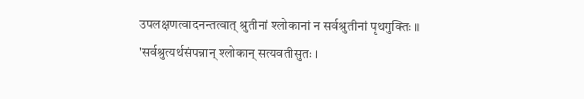उपलक्षणत्वादनन्तत्वात् श्रुतीनां श्लोकानां न सर्वश्रुतीनां पृथगुक्तिः ॥
'सर्वश्रुत्यर्थसंपन्नान् श्लोकान् सत्यवतीसुतः ।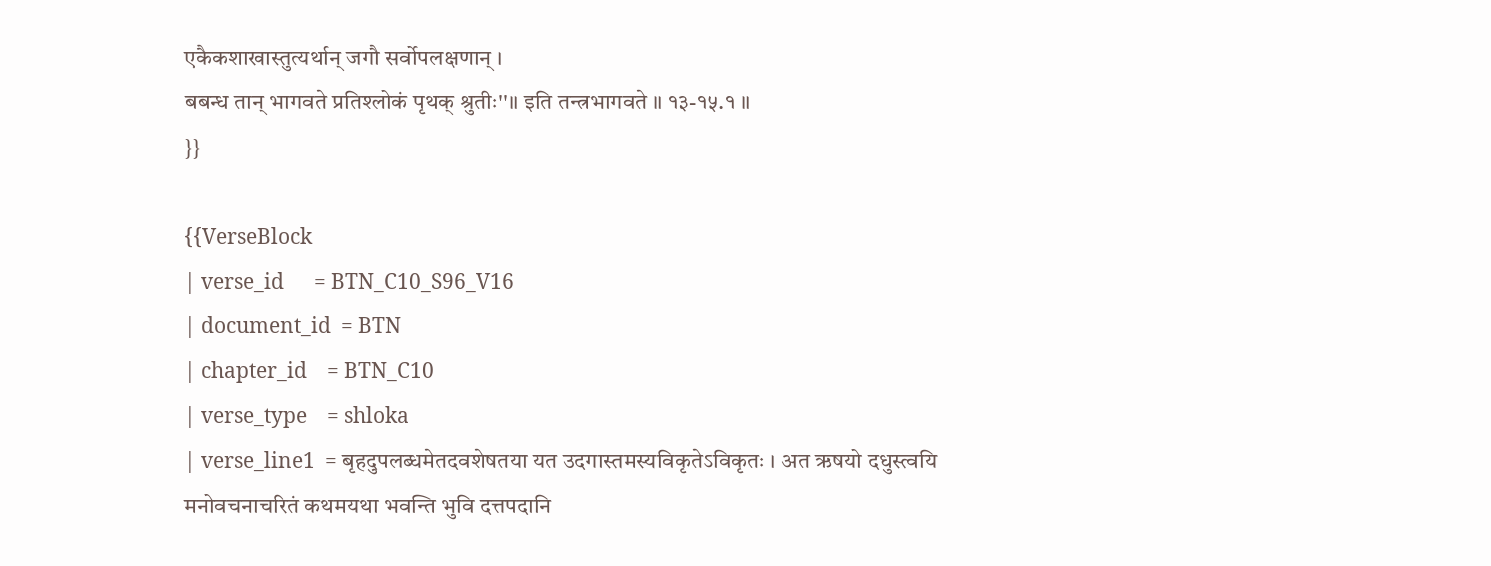एकैकशाखास्तुत्यर्थान् जगौ सर्वोपलक्षणान् ।
बबन्ध तान् भागवते प्रतिश्लोकं पृथक् श्रुतीः''॥ इति तन्त्रभागवते ॥ १३-१५.१ ॥
}}

{{VerseBlock
| verse_id      = BTN_C10_S96_V16
| document_id  = BTN
| chapter_id    = BTN_C10
| verse_type    = shloka
| verse_line1  = बृहदुपलब्धमेतदवशेषतया यत उदगास्तमस्यविकृतेऽविकृतः । अत ऋषयो दधुस्त्वयि मनोवचनाचरितं कथमयथा भवन्ति भुवि दत्तपदानि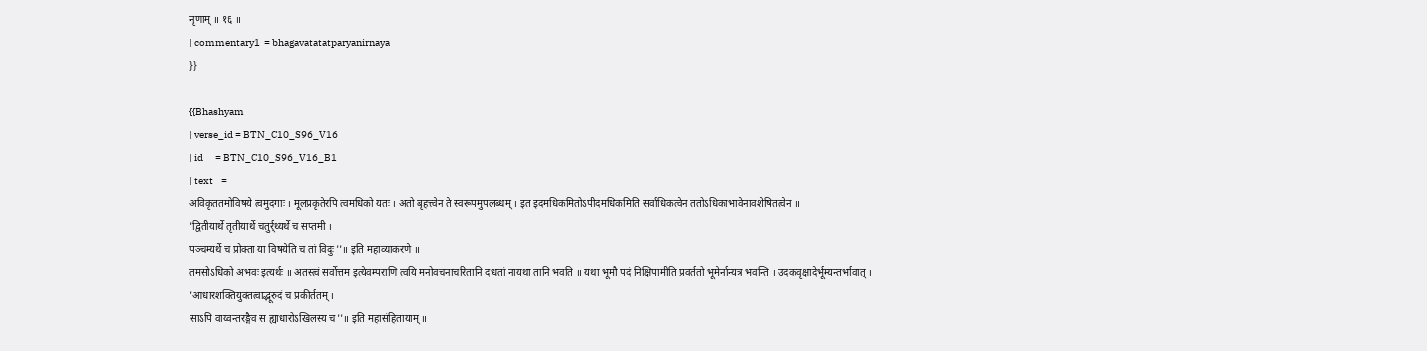नृणाम् ॥ १६ ॥
| commentary1  = bhagavatatatparyanirnaya
}}

{{Bhashyam
| verse_id = BTN_C10_S96_V16
| id      = BTN_C10_S96_V16_B1
| text    =
अविकृततमोविषये त्वमुदगाः । मूलप्रकृतेरपि त्वमधिको यतः । अतो बृहत्त्वेन ते स्वरूपमुपलब्धम् । इत इदमधिकमितोऽपीदमधिकमिति सर्वाधिकत्वेन ततोऽधिकाभावेनावशेषितत्वेन ॥
'द्वितीयार्थे तृतीयार्थे चतुर्र्थ्यर्थे च सप्तमी ।
पञ्चम्यर्थे च प्रोक्ता या विषयेति च तां विदुः''॥ इति महाव्याकरणे ॥
तमसोऽधिको अभवः इत्यर्थः ॥ अतस्त्वं सर्वोत्तम इत्येवम्पराणि त्वयि मनोवचनाचरितानि दधतां नायथा तानि भवति ॥ यथा भूमौ पदं निक्षिपामीति प्रवर्ततो भूमेर्नान्यत्र भवन्ति । उदकवृक्षादेर्भूम्यन्तर्भावात् ।
'आधारशक्तियुक्तत्वाद्भूरुदं च प्रकीर्ततम् ।
साऽपि वाय्वन्तरङ्गैव स ह्याधारोऽखिलस्य च''॥ इति महासंहितायाम् ॥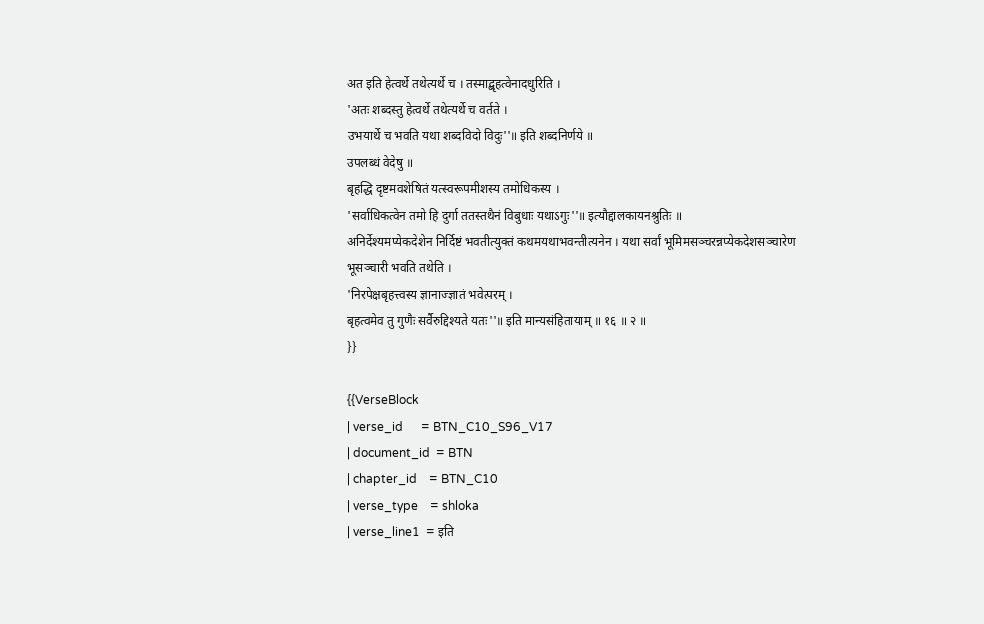अत इति हेत्वर्थे तथेत्यर्थे च । तस्माद्बृहत्वेनादधुरिति ।
'अतः शब्दस्तु हेत्वर्थे तथेत्यर्थे च वर्तते ।
उभयार्थे च भवति यथा शब्दविदो विदुः''॥ इति शब्दनिर्णये ॥
उपलब्धं वेदेषु ॥
बृहद्धि दृष्टमवशेषितं यत्स्वरूपमीशस्य तमोधिकस्य ।
'सर्वाधिकत्वेन तमो हि दुर्गा ततस्तथैनं विबुधाः यथाऽगुः''॥ इत्यौद्दालकायनश्रुतिः ॥
अनिर्देश्यमप्येकदेशेन निर्दिष्टं भवतीत्युक्तं कथमयथाभवन्तीत्यनेन । यथा सर्वां भूमिमसञ्चरन्नप्येकदेशसञ्चारेण भूसञ्चारी भवति तथेति ।
'निरपेक्षबृहत्त्वस्य ज्ञानाज्ज्ञातं भवेत्परम् ।
बृहत्वमेव तु गुणैः सर्वैरुद्दिश्यते यतः''॥ इति मान्यसंहितायाम् ॥ १६ ॥ २ ॥
}}

{{VerseBlock
| verse_id      = BTN_C10_S96_V17
| document_id  = BTN
| chapter_id    = BTN_C10
| verse_type    = shloka
| verse_line1  = इति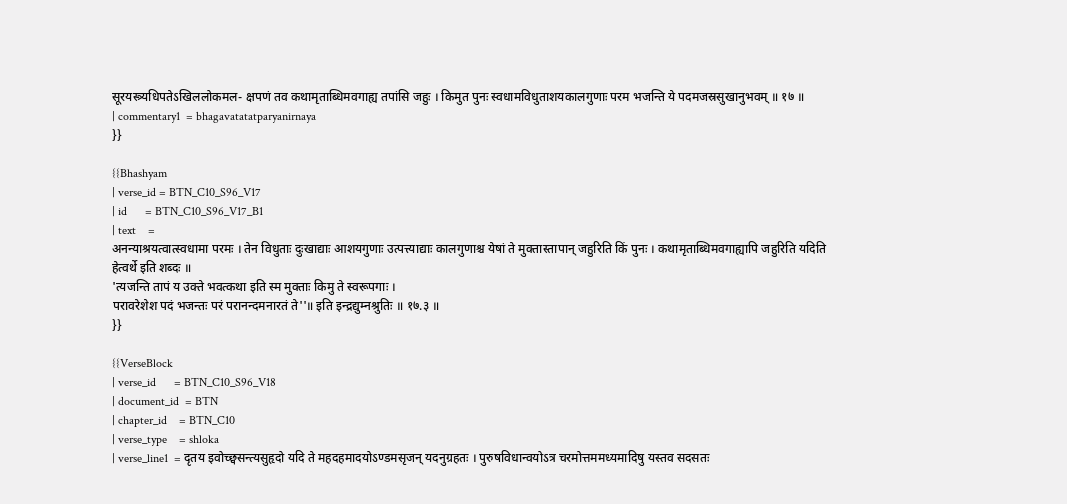सूरयस्त्र्यधिपतेऽखिललोकमल- क्षपणं तव कथामृताब्धिमवगाह्य तपांसि जहुः । किमुत पुनः स्वधामविधुताशयकालगुणाः परम भजन्ति ये पदमजस्रसुखानुभवम् ॥ १७ ॥
| commentary1  = bhagavatatatparyanirnaya
}}

{{Bhashyam
| verse_id = BTN_C10_S96_V17
| id      = BTN_C10_S96_V17_B1
| text    =
अनन्याश्रयत्वात्स्वधामा परमः । तेन विधुताः दुःखाद्याः आशयगुणाः उत्पत्त्याद्याः कालगुणाश्च येषां ते मुक्तास्तापान् जहुरिति किं पुनः । कथामृताब्धिमवगाह्यापि जहुरिति यदिति हेत्वर्थे इति शब्दः ॥
'त्यजन्ति तापं य उक्ते भवत्कथा इति स्म मुक्ताः किमु ते स्वरूपगाः ।
परावरेशेश पदं भजन्तः परं परानन्दमनारतं ते''॥ इति इन्द्रद्युम्नश्रुतिः ॥ १७.३ ॥
}}

{{VerseBlock
| verse_id      = BTN_C10_S96_V18
| document_id  = BTN
| chapter_id    = BTN_C10
| verse_type    = shloka
| verse_line1  = दृतय इवोच्छ्वसन्त्यसुहृदो यदि ते महदहमादयोऽण्डमसृजन् यदनुग्रहतः । पुरुषविधान्वयोऽत्र चरमोत्तममध्यमादिषु यस्तव सदसतः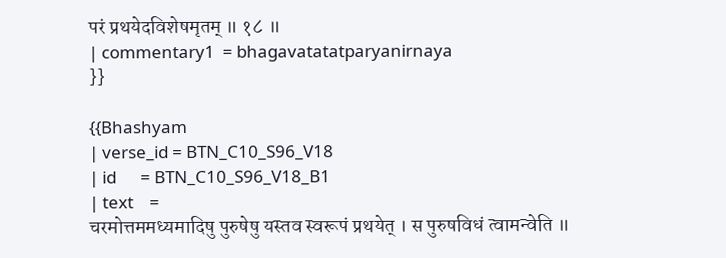परं प्रथयेदविशेषमृतम् ॥ १८ ॥
| commentary1  = bhagavatatatparyanirnaya
}}

{{Bhashyam
| verse_id = BTN_C10_S96_V18
| id      = BTN_C10_S96_V18_B1
| text    =
चरमोत्तममध्यमादिषु पुरुषेषु यस्तव स्वरूपं प्रथयेत् । स पुरुषविधं त्वामन्वेति ॥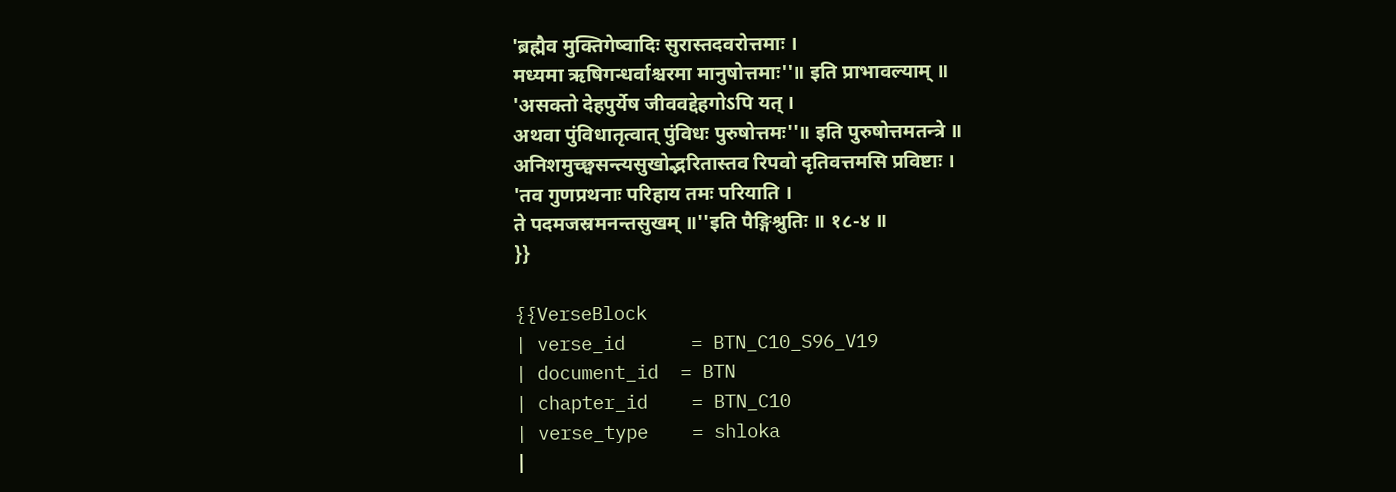'ब्रह्मैव मुक्तिगेष्वादिः सुरास्तदवरोत्तमाः ।
मध्यमा ऋषिगन्धर्वाश्चरमा मानुषोत्तमाः''॥ इति प्राभावल्याम् ॥
'असक्तो देहपुर्येष जीववद्देहगोऽपि यत् ।
अथवा पुंविधातृत्वात् पुंविधः पुरुषोत्तमः''॥ इति पुरुषोत्तमतन्त्रे ॥
अनिशमुच्छ्वसन्त्यसुखोद्भरितास्तव रिपवो दृतिवत्तमसि प्रविष्टाः ।
'तव गुणप्रथनाः परिहाय तमः परियाति ।
ते पदमजस्रमनन्तसुखम् ॥''इति पैङ्गिश्रुतिः ॥ १८-४ ॥
}}

{{VerseBlock
| verse_id      = BTN_C10_S96_V19
| document_id  = BTN
| chapter_id    = BTN_C10
| verse_type    = shloka
|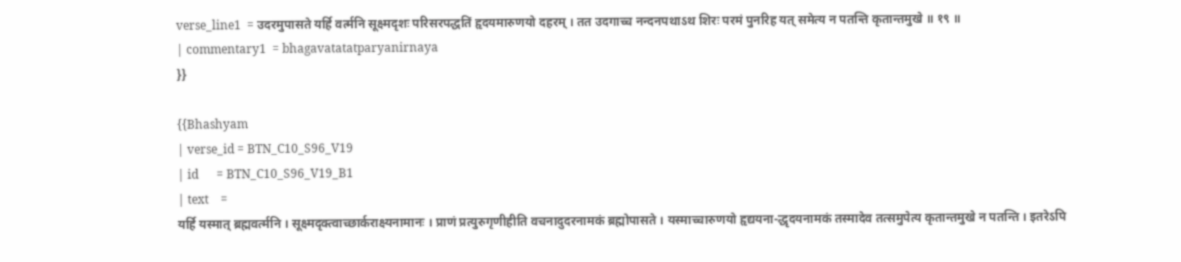verse_line1  = उदरमुपासते यर्हि वर्त्मनि सूक्ष्मदृशः परिसरपद्धतिं हृदयमारुणयो दहरम् । तत उदगाच्च नन्दनपथाऽथ शिरः परमं पुनरिह यत् समेत्य न पतन्ति कृतान्तमुखे ॥ १९ ॥
| commentary1  = bhagavatatatparyanirnaya
}}

{{Bhashyam
| verse_id = BTN_C10_S96_V19
| id      = BTN_C10_S96_V19_B1
| text    =
यर्हि यस्मात् ब्रह्मवर्त्मनि । सूक्ष्मदृक्त्वाच्छार्कराक्ष्यनामानः । प्राणं प्रत्युरुगृणीहीति वचनादुदरनामकं ब्रह्मोपासते । यस्माच्चारुणयो हृद्ययना-द्धृदयनामकं तस्मादेव तत्समुपेत्य कृतान्तमुखे न पतन्ति । इतरेऽपि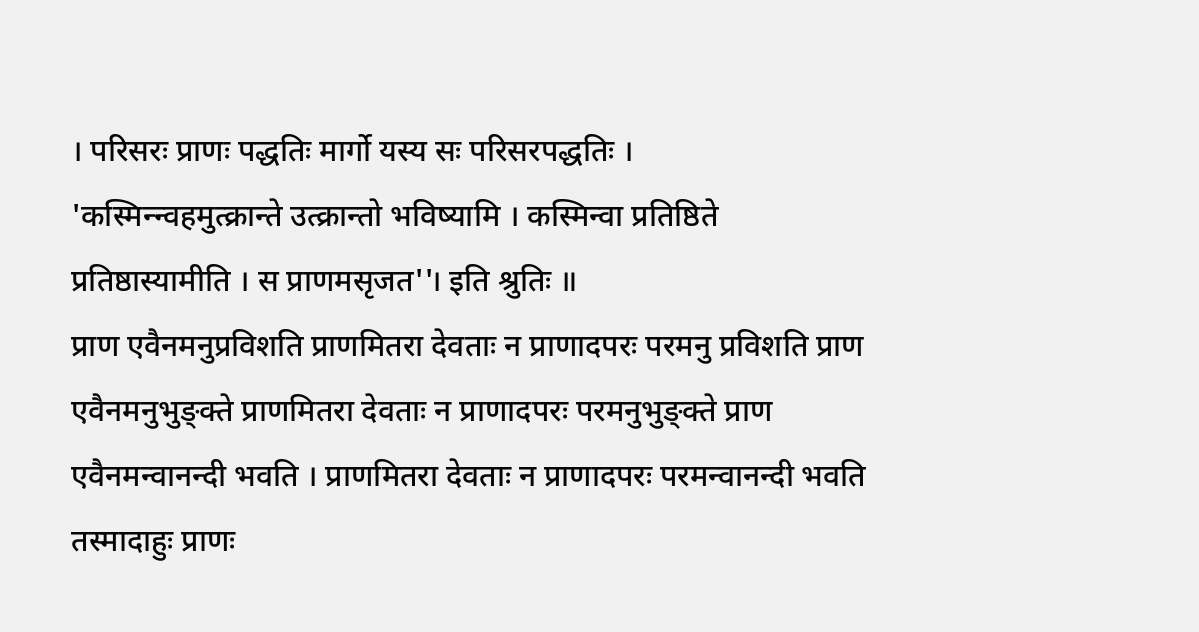। परिसरः प्राणः पद्धतिः मार्गो यस्य सः परिसरपद्धतिः ।
'कस्मिन्न्वहमुत्क्रान्ते उत्क्रान्तो भविष्यामि । कस्मिन्वा प्रतिष्ठिते प्रतिष्ठास्यामीति । स प्राणमसृजत''। इति श्रुतिः ॥
प्राण एवैनमनुप्रविशति प्राणमितरा देवताः न प्राणादपरः परमनु प्रविशति प्राण एवैनमनुभुङ्क्ते प्राणमितरा देवताः न प्राणादपरः परमनुभुङ्क्ते प्राण एवैनमन्वानन्दी भवति । प्राणमितरा देवताः न प्राणादपरः परमन्वानन्दी भवति तस्मादाहुः प्राणः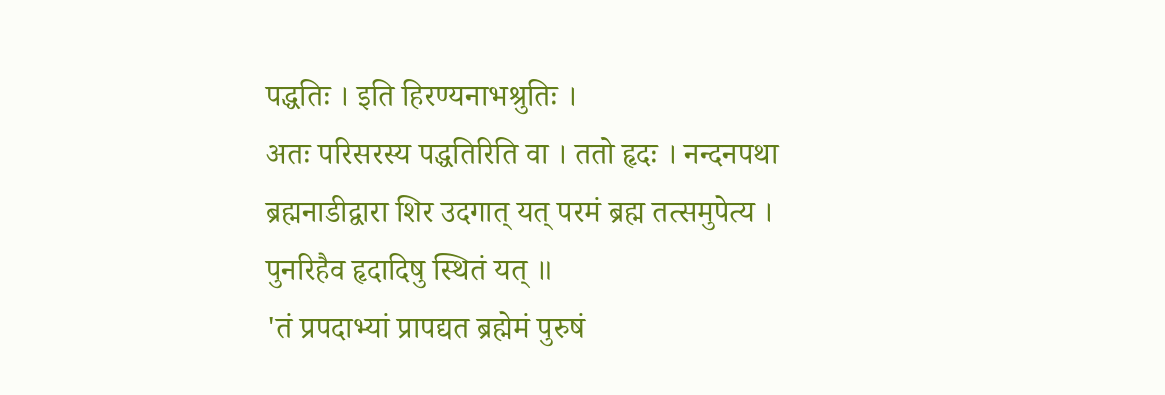पद्धतिः । इति हिरण्यनाभश्रुतिः ।
अतः परिसरस्य पद्धतिरिति वा । ततो हृदः । नन्दनपथा ब्रह्मनाडीद्वारा शिर उदगात् यत् परमं ब्रह्म तत्समुपेत्य । पुनरिहैव हृदादिषु स्थितं यत् ॥
'तं प्रपदाभ्यां प्रापद्यत ब्रह्मेमं पुरुषं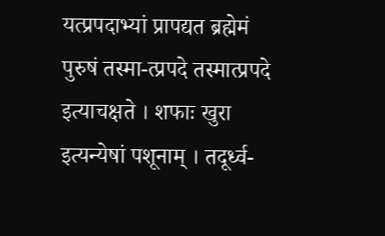यत्प्रपदाभ्यां प्रापद्यत ब्रह्मेमं पुरुषं तस्मा-त्प्रपदे तस्मात्प्रपदे इत्याचक्षते । शफाः खुरा इत्यन्येषां पशूनाम् । तदूर्ध्व-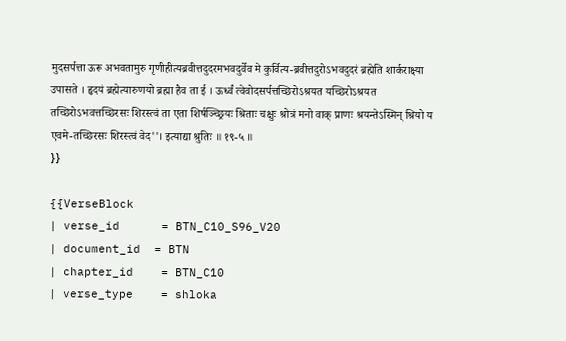मुदसर्पत्ता ऊरू अभवतामुरु गृणीहीत्यब्रवीत्तदुदरमभवदुर्वेव मे कुर्वित्य-ब्रवीत्तदुरोऽभवदुदरं ब्रह्मेति शार्कराक्ष्या उपासते । हृदयं ब्रह्मेत्यारुणयो ब्रह्मा हैव ता ई । ऊर्ध्वं त्वेवोदसर्पत्तच्छिरोऽश्रयत यच्छिरोऽश्रयत तच्छिरोऽभवत्तच्छिरसः शिरस्त्वं ता एता शिर्षञ्च्छ्रियः श्रिताः चक्षुः श्रोत्रं मनो वाक् प्राणः श्रयन्तेऽस्मिन् श्रियो य एवमे-तच्छिरसः शिरस्त्वं वेद''। इत्याद्या श्रुतिः ॥ १९-५ ॥
}}

{{VerseBlock
| verse_id      = BTN_C10_S96_V20
| document_id  = BTN
| chapter_id    = BTN_C10
| verse_type    = shloka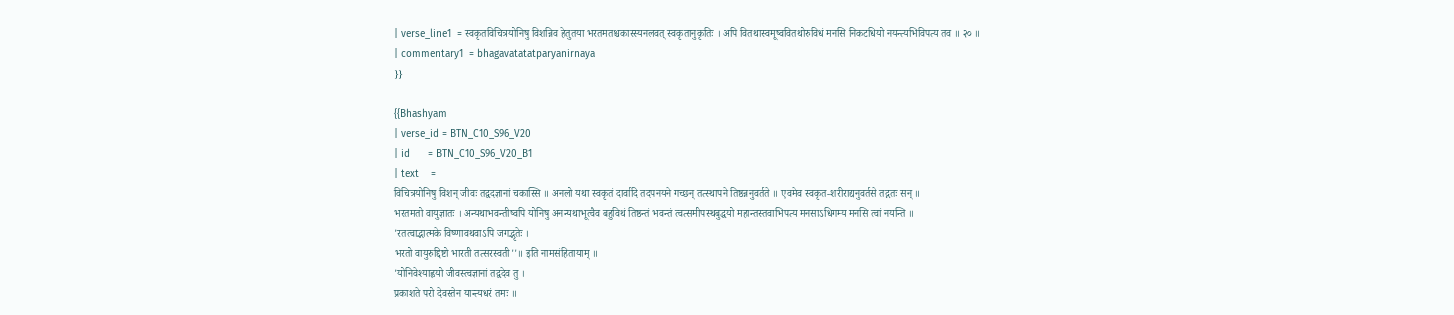| verse_line1  = स्वकृतविचित्रयोनिषु विशन्निव हेतुतया भरतमतश्चकास्स्यनलवत् स्वकृतानुकृतिः । अपि वितथास्वमूष्ववितथोरुविधं मनसि निकटधियो नयन्त्यभिविपत्य तव ॥ २० ॥
| commentary1  = bhagavatatatparyanirnaya
}}

{{Bhashyam
| verse_id = BTN_C10_S96_V20
| id      = BTN_C10_S96_V20_B1
| text    =
विचित्रयोनिषु विशन् जीवः तद्वदज्ञानां चकास्सि ॥ अनलो यथा स्वकृतं दार्वादि तदपनयने गच्छन् तत्स्थापने तिष्ठन्ननुवर्तते ॥ एवमेव स्वकृत-शरीराद्यनुवर्तसे तद्गतः सन् ॥
भरतमतो वायुज्ञातः । अन्यथाभवन्तीष्वपि योनिषु अनन्यथाभूत्वैव बहुविथं तिष्ठन्तं भवन्तं त्वत्समीपस्थबुद्धयो महान्तस्तवाभिपत्य मनसाऽधिगम्य मनसि त्वां नयन्ति ॥
'रतत्वाद्भात्मके विष्णावथवाऽपि जगद्भृतेः ।
भरतो वायुरुद्दिष्टो भारती तत्सरस्वती''॥ इति नामसंहितायाम् ॥
'योनिवेश्याह्वयो जीवस्त्वज्ञानां तद्वदेव तु ।
प्रकाशते परो देवस्तेन यान्त्यधरं तमः ॥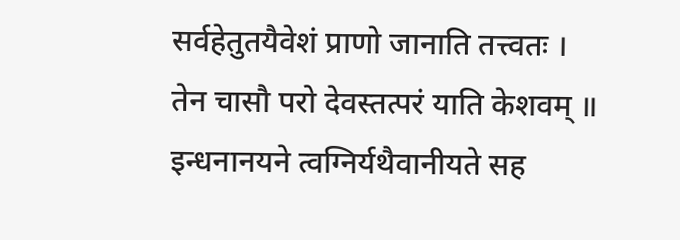सर्वहेतुतयैवेशं प्राणो जानाति तत्त्वतः ।
तेन चासौ परो देवस्तत्परं याति केशवम् ॥
इन्धनानयने त्वग्निर्यथैवानीयते सह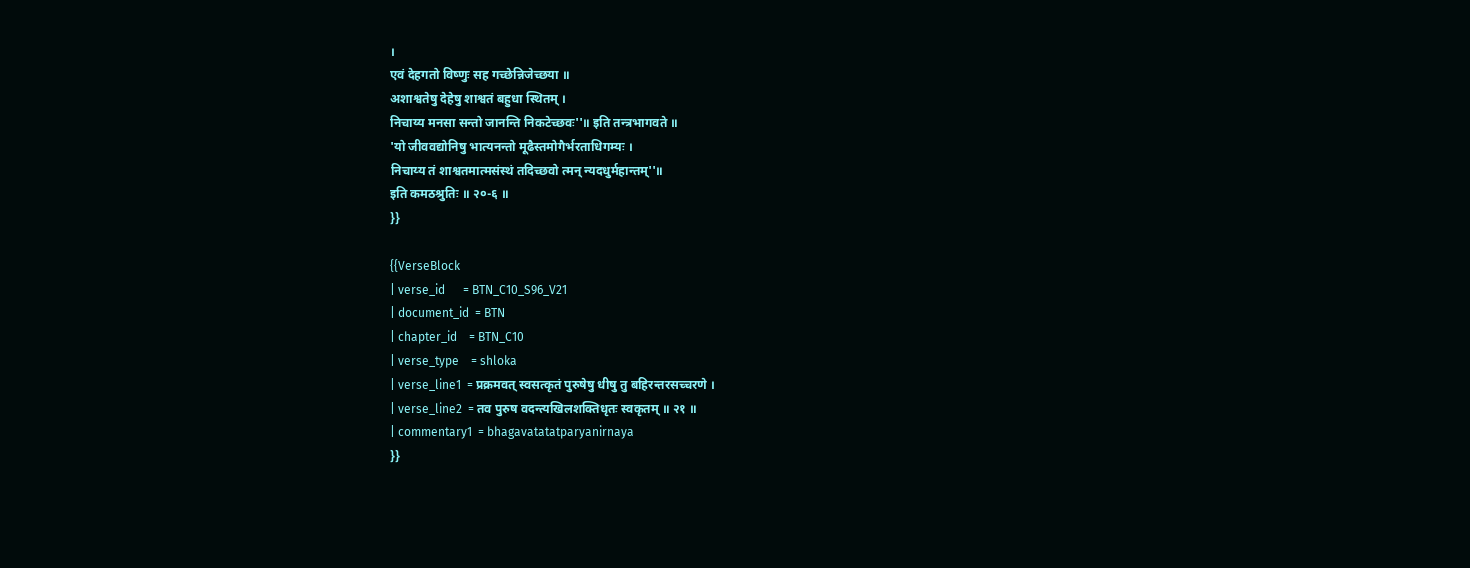।
एवं देहगतो विष्णुः सह गच्छेन्निजेच्छया ॥
अशाश्वतेषु देहेषु शाश्वतं बहुधा स्थितम् ।
निचाय्य मनसा सन्तो जानन्ति निकटेच्छवः''॥ इति तन्त्रभागवते ॥
'यो जीववद्योनिषु भात्यनन्तो मूढैस्तमोगैर्भरताधिगम्यः ।
निचाय्य तं शाश्वतमात्मसंस्थं तदिच्छवो त्मन् न्यदधुर्महान्तम्''॥
इति कमठश्रुतिः ॥ २०-६ ॥
}}

{{VerseBlock
| verse_id      = BTN_C10_S96_V21
| document_id  = BTN
| chapter_id    = BTN_C10
| verse_type    = shloka
| verse_line1  = प्रक्रमवत् स्वसत्कृतं पुरुषेषु धीषु तु बहिरन्तरसच्चरणे ।
| verse_line2  = तव पुरुष वदन्त्यखिलशक्तिधृतः स्वकृतम् ॥ २१ ॥
| commentary1  = bhagavatatatparyanirnaya
}}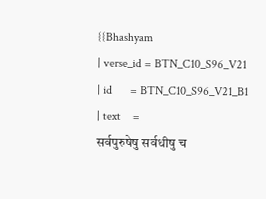{{Bhashyam
| verse_id = BTN_C10_S96_V21
| id      = BTN_C10_S96_V21_B1
| text    =
सर्वपुरुषेषु सर्वधीषु च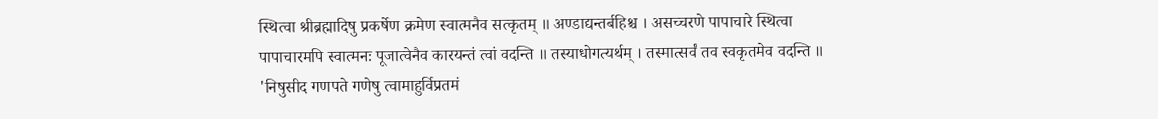स्थित्वा श्रीब्रह्मादिषु प्रकर्षेण क्रमेण स्वात्मनैव सत्कृतम् ॥ अण्डाद्यन्तर्बहिश्च । असच्चरणे पापाचारे स्थित्वा पापाचारमपि स्वात्मनः पूजात्वेनैव कारयन्तं त्वां वदन्ति ॥ तस्याधोगत्यर्थम् । तस्मात्सर्वं तव स्वकृतमेव वदन्ति ॥
'निषुसीद गणपते गणेषु त्वामाहुर्विप्रतमं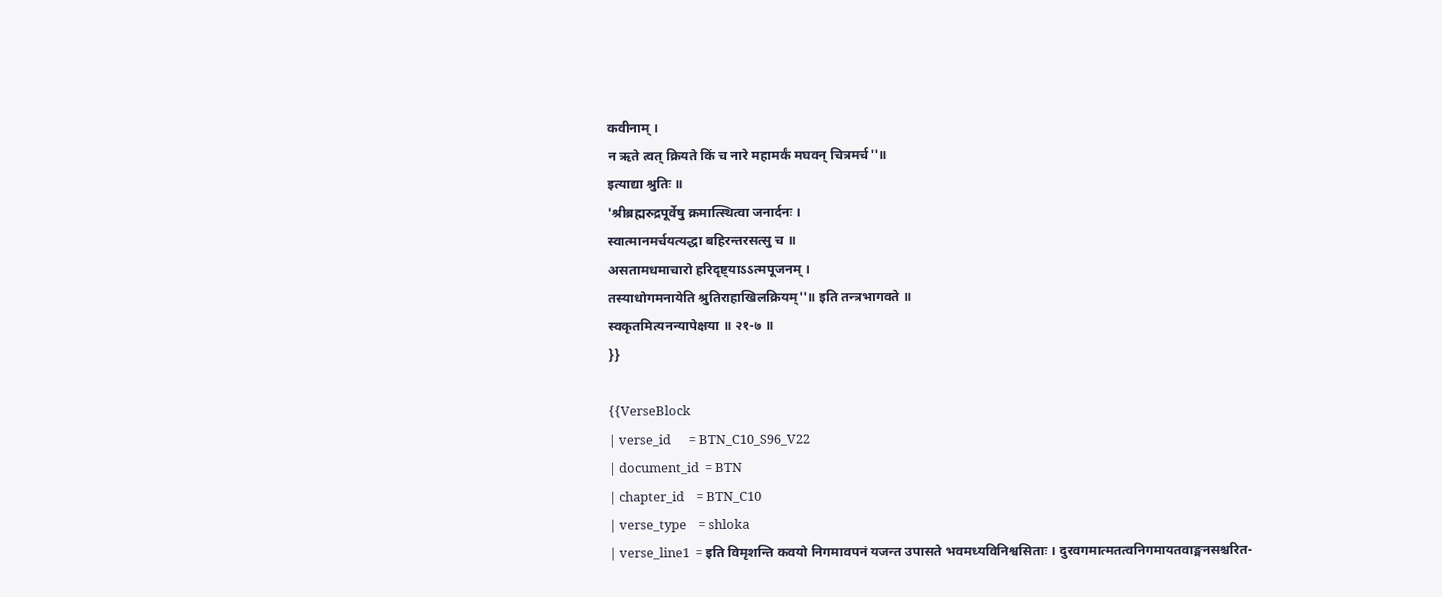कवीनाम् ।
न ऋते त्वत् क्रियते किं च नारे महामर्कं मघवन् चित्रमर्च''॥
इत्याद्या श्रुतिः ॥
'श्रीब्रह्मरुद्रपूर्वेषु क्रमात्स्थित्वा जनार्दनः ।
स्वात्मानमर्चयत्यद्धा बहिरन्तरसत्सु च ॥
असतामधमाचारो हरिदृष्ट्याऽऽत्मपूजनम् ।
तस्याधोगमनायेति श्रुतिराहाखिलक्रियम्''॥ इति तन्त्रभागवते ॥
स्वकृतमित्यनन्यापेक्षया ॥ २१-७ ॥
}}

{{VerseBlock
| verse_id      = BTN_C10_S96_V22
| document_id  = BTN
| chapter_id    = BTN_C10
| verse_type    = shloka
| verse_line1  = इति विमृशन्ति कवयो निगमावपनं यजन्त उपासते भवमध्यविनिश्वसिताः । दुरवगमात्मतत्वनिगमायतवाङ्मनसश्चरित-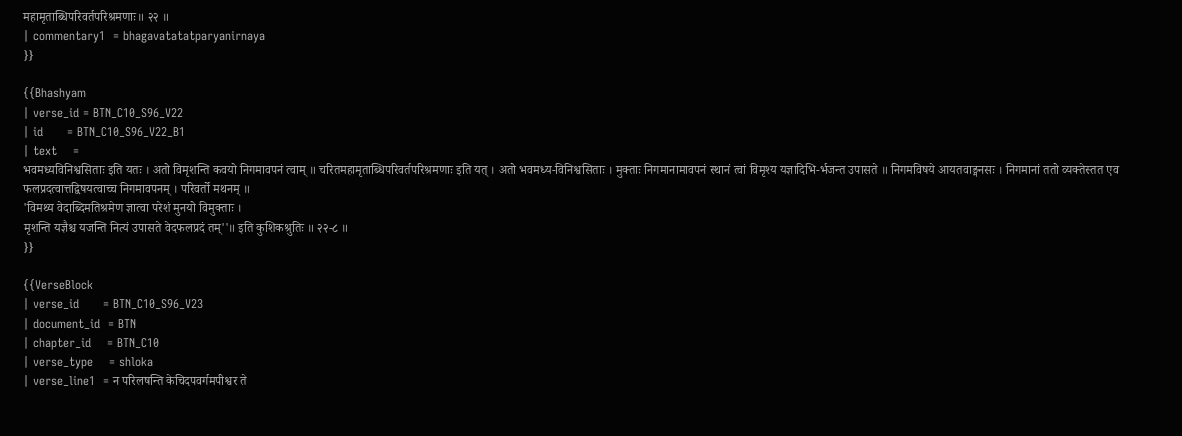महामृताब्धिपरिवर्तपरिश्रमणाः॥ २२ ॥
| commentary1  = bhagavatatatparyanirnaya
}}

{{Bhashyam
| verse_id = BTN_C10_S96_V22
| id      = BTN_C10_S96_V22_B1
| text    =
भवमध्यविनिश्वसिताः इति यतः । अतो विमृशन्ति कवयो निगमावपनं त्वाम् ॥ चरितमहामृताब्धिपरिवर्तपरिश्रमणाः इति यत् । अतो भवमध्य-विनिश्वसिताः । मुक्ताः निगमानामावपनं स्थानं त्वां विमृश्य यज्ञादिभि-र्भजन्त उपासते ॥ निगमविषये आयतवाङ्मनसः । निगमानां ततो व्यक्तेस्तत एव फलप्रदत्वात्तद्विषयत्वाच्च निगमावपनम् । परिवर्तो मथनम् ॥
'विमथ्य वेदाब्दिमतिश्रमेण ज्ञात्वा परेशं मुनयो विमुक्ताः ।
मृशन्ति यज्ञैश्च यजन्ति नित्यं उपासते वेदफलप्रदं तम्''॥ इति कुशिकश्रुतिः ॥ २२-८ ॥
}}

{{VerseBlock
| verse_id      = BTN_C10_S96_V23
| document_id  = BTN
| chapter_id    = BTN_C10
| verse_type    = shloka
| verse_line1  = न परिलषन्ति केचिदपवर्गमपीश्वर ते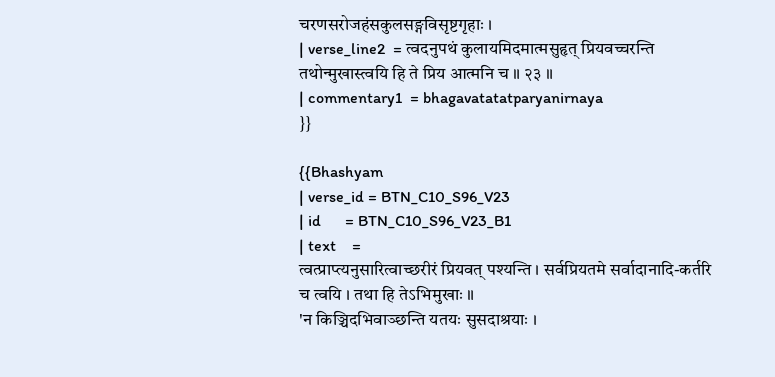चरणसरोजहंसकुलसङ्गविसृष्टगृहाः ।
| verse_line2  = त्वदनुपथं कुलायमिदमात्मसुहृत् प्रियवच्चरन्ति तथोन्मुखास्त्वयि हि ते प्रिय आत्मनि च ॥ २३ ॥
| commentary1  = bhagavatatatparyanirnaya
}}

{{Bhashyam
| verse_id = BTN_C10_S96_V23
| id      = BTN_C10_S96_V23_B1
| text    =
त्वत्प्राप्त्यनुसारित्वाच्छरीरं प्रियवत् पश्यन्ति । सर्वप्रियतमे सर्वादानादि-कर्तरि च त्वयि । तथा हि तेऽभिमुखाः ॥
'न किञ्चिदभिवाञ्छन्ति यतयः सुसदाश्रयाः ।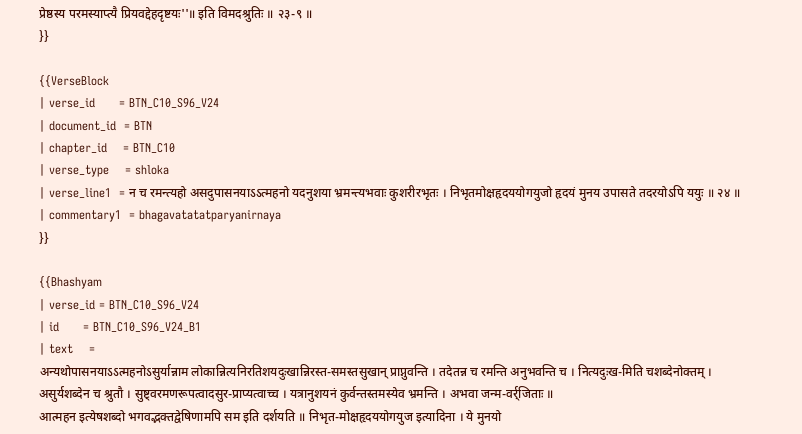प्रेष्ठस्य परमस्याप्त्यै प्रियवद्देहदृष्टयः''॥ इति विमदश्रुतिः ॥ २३-९ ॥
}}

{{VerseBlock
| verse_id      = BTN_C10_S96_V24
| document_id  = BTN
| chapter_id    = BTN_C10
| verse_type    = shloka
| verse_line1  = न च रमन्त्यहो असदुपासनयाऽऽत्महनो यदनुशया भ्रमन्त्यभवाः कुशरीरभृतः । निभृतमोक्षहृदययोगयुजो हृदयं मुनय उपासते तदरयोऽपि ययुः ॥ २४ ॥
| commentary1  = bhagavatatatparyanirnaya
}}

{{Bhashyam
| verse_id = BTN_C10_S96_V24
| id      = BTN_C10_S96_V24_B1
| text    =
अन्यथोपासनयाऽऽत्महनोऽसुर्यान्नाम लोकान्नित्यनिरतिशयदुःखान्निरस्त-समस्तसुखान् प्राप्नुवन्ति । तदेतन्न च रमन्ति अनुभवन्ति च । नित्यदुःख-मिति चशब्देनोक्तम् । असुर्यशब्देन च श्रुतौ । सुष्ट्वरमणरूपत्वादसुर-प्राप्यत्वाच्च । यत्रानुशयनं कुर्वन्तस्तमस्येव भ्रमन्ति । अभवा जन्म-वर्र्जिताः ॥
आत्महन इत्येषशब्दो भगवद्भक्तद्वेषिणामपि सम इति दर्शयति ॥ निभृत-मोक्षहृदययोगयुज इत्यादिना । ये मुनयो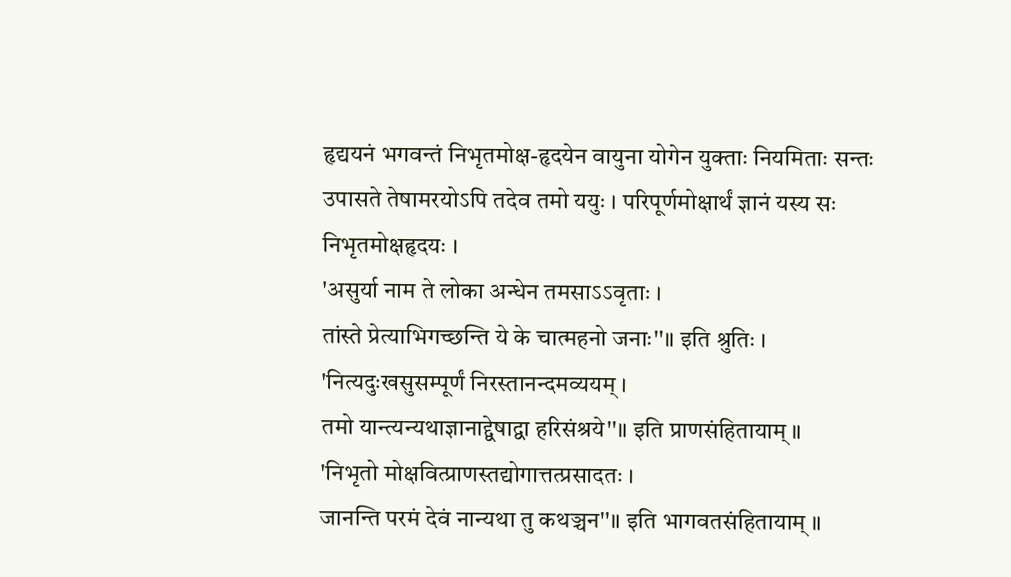हृद्ययनं भगवन्तं निभृतमोक्ष-हृदयेन वायुना योगेन युक्ताः नियमिताः सन्तः उपासते तेषामरयोऽपि तदेव तमो ययुः । परिपूर्णमोक्षार्थं ज्ञानं यस्य सः निभृतमोक्षहृदयः ।
'असुर्या नाम ते लोका अन्धेन तमसाऽऽवृताः ।
तांस्ते प्रेत्याभिगच्छन्ति ये के चात्महनो जनाः''॥ इति श्रुतिः ।
'नित्यदुःखसुसम्पूर्णं निरस्तानन्दमव्ययम् ।
तमो यान्त्यन्यथाज्ञानाद्द्वेषाद्वा हरिसंश्रये''॥ इति प्राणसंहितायाम् ॥
'निभृतो मोक्षवित्प्राणस्तद्योगात्तत्प्रसादतः ।
जानन्ति परमं देवं नान्यथा तु कथञ्चन''॥ इति भागवतसंहितायाम् ॥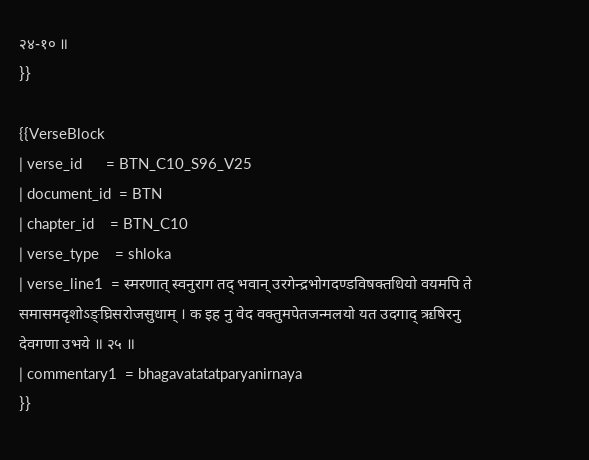२४-१० ॥
}}

{{VerseBlock
| verse_id      = BTN_C10_S96_V25
| document_id  = BTN
| chapter_id    = BTN_C10
| verse_type    = shloka
| verse_line1  = स्मरणात् स्वनुराग तद् भवान् उरगेन्द्रभोगदण्डविषक्तधियो वयमपि ते समासमदृशोऽङ्घ्रिसरोजसुधाम् । क इह नु वेद वक्तुमपेतजन्मलयो यत उदगाद् ऋषिरनु देवगणा उभये ॥ २५ ॥
| commentary1  = bhagavatatatparyanirnaya
}}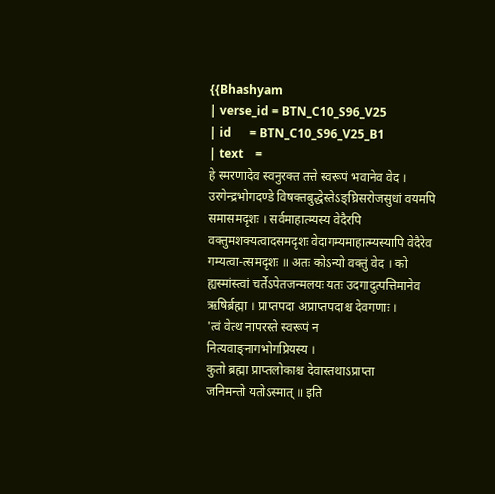{{Bhashyam
| verse_id = BTN_C10_S96_V25
| id      = BTN_C10_S96_V25_B1
| text    =
हे स्मरणादेव स्वनुरक्त तत्ते स्वरूपं भवानेव वेद । उरगेन्द्रभोगदण्डे विषक्तबुद्धेस्तेऽङ्घ्रिसरोजसुधां वयमपि समासमदृशः । सर्वमाहात्म्यस्य वेदैरपि वक्तुमशक्यत्वादसमदृशः वेदागम्यमाहात्म्यस्यापि वेदैरेव गम्यत्वा-त्समदृशः ॥ अतः कोऽन्यो वक्तुं वेद । को ह्यस्मांस्त्वां चर्तेऽपेतजन्मलयः यतः उदगादुत्पत्तिमानेव ऋषिर्ब्रह्मा । प्राप्तपदा अप्राप्तपदाश्च देवगणाः ।
'त्वं वेत्थ नापरस्ते स्वरूपं न
नित्यवाङ्नागभोगप्रियस्य ।
कुतो ब्रह्मा प्राप्तलोकाश्च देवास्तथाऽप्राप्ता
जनिमन्तो यतोऽस्मात् ॥ इति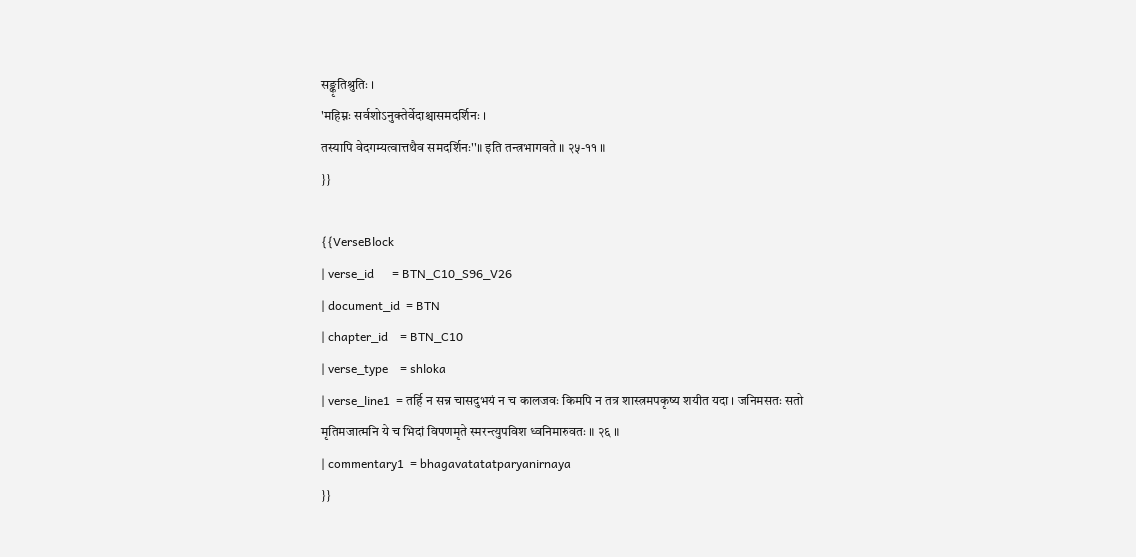सङ्कृतिश्रुतिः ।
'महिम्नः सर्वशोऽनुक्तेर्वेदाश्चासमदर्शिनः ।
तस्यापि वेदगम्यत्वात्तथैव समदर्शिनः''॥ इति तन्त्रभागवते ॥ २५-११ ॥
}}

{{VerseBlock
| verse_id      = BTN_C10_S96_V26
| document_id  = BTN
| chapter_id    = BTN_C10
| verse_type    = shloka
| verse_line1  = तर्हि न सन्न चासदुभयं न च कालजवः किमपि न तत्र शास्त्रमपकृष्य शयीत यदा । जनिमसतः सतो मृतिमजात्मनि ये च भिदां विपणमृते स्मरन्त्युपविश ध्वनिमारुवतः ॥ २६ ॥
| commentary1  = bhagavatatatparyanirnaya
}}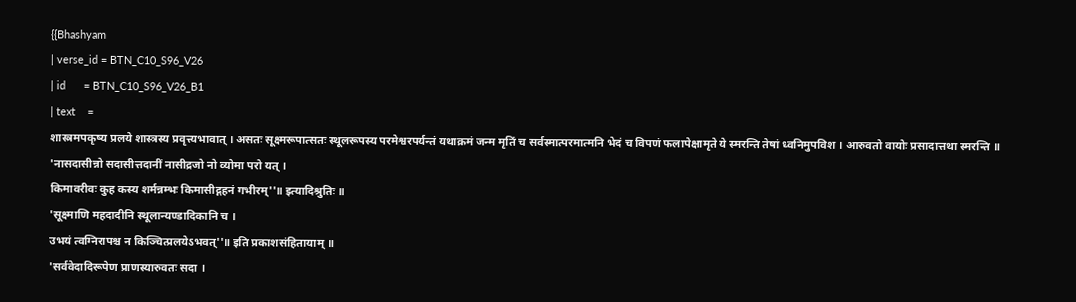{{Bhashyam
| verse_id = BTN_C10_S96_V26
| id      = BTN_C10_S96_V26_B1
| text    =
शास्त्रमपकृष्य प्रलये शास्त्रस्य प्रवृत्त्यभावात् । असतः सूक्ष्मरूपात्सतः स्थूलरूपस्य परमेश्वरपर्यन्तं यथाक्रमं जन्म मृतिं च सर्वस्मात्परमात्मनि भेदं च विपणं फलापेक्षामृते ये स्मरन्ति तेषां ध्वनिमुपविश । आरुवतो वायोः प्रसादात्तथा स्मरन्ति ॥
'नासदासीन्नो सदासीत्तदानीं नासीद्रजो नो व्योमा परो यत् ।
किमावरीवः कुह कस्य शर्मन्नम्भः किमासीद्गहनं गभीरम्''॥ इत्यादिश्रुतिः ॥
'सूक्ष्माणि महदादीनि स्थूलान्यण्डादिकानि च ।
उभयं त्वग्निरापश्च न किञ्चित्प्रलयेऽभवत्''॥ इति प्रकाशसंहितायाम् ॥
'सर्ववेदादिरूपेण प्राणस्यारुवतः सदा ।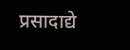प्रसादाद्ये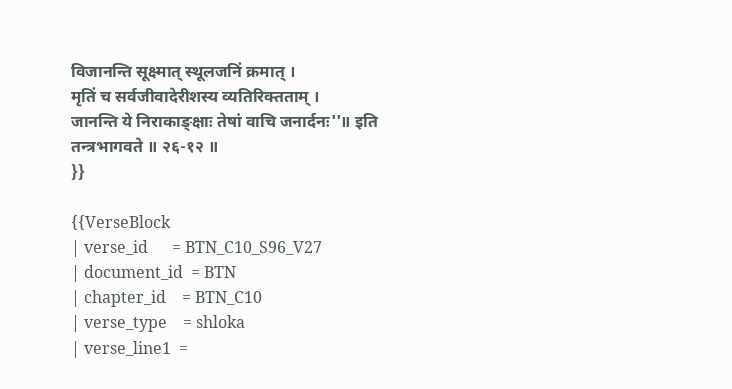विजानन्ति सूक्ष्मात् स्थूलजनिं क्रमात् ।
मृतिं च सर्वजीवादेरीशस्य व्यतिरिक्तताम् ।
जानन्ति ये निराकाङ्क्षाः तेषां वाचि जनार्दनः''॥ इति तन्त्रभागवते ॥ २६-१२ ॥
}}

{{VerseBlock
| verse_id      = BTN_C10_S96_V27
| document_id  = BTN
| chapter_id    = BTN_C10
| verse_type    = shloka
| verse_line1  =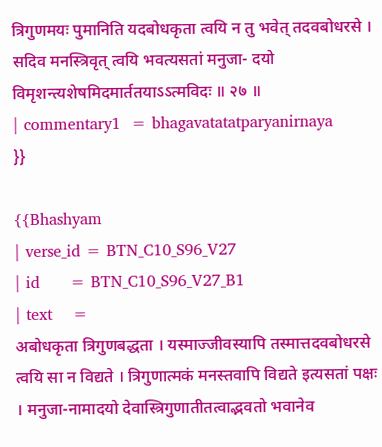त्रिगुणमयः पुमानिति यदबोधकृता त्वयि न तु भवेत् तदवबोधरसे । सदिव मनस्त्रिवृत् त्वयि भवत्यसतां मनुजा- दयो विमृशन्त्यशेषमिदमार्ततयाऽऽत्मविदः ॥ २७ ॥
| commentary1  = bhagavatatatparyanirnaya
}}

{{Bhashyam
| verse_id = BTN_C10_S96_V27
| id      = BTN_C10_S96_V27_B1
| text    =
अबोधकृता त्रिगुणबद्धता । यस्माज्जीवस्यापि तस्मात्तदवबोधरसे त्वयि सा न विद्यते । त्रिगुणात्मकं मनस्तवापि विद्यते इत्यसतां पक्षः । मनुजा-नामादयो देवास्त्रिगुणातीतत्वाद्भवतो भवानेव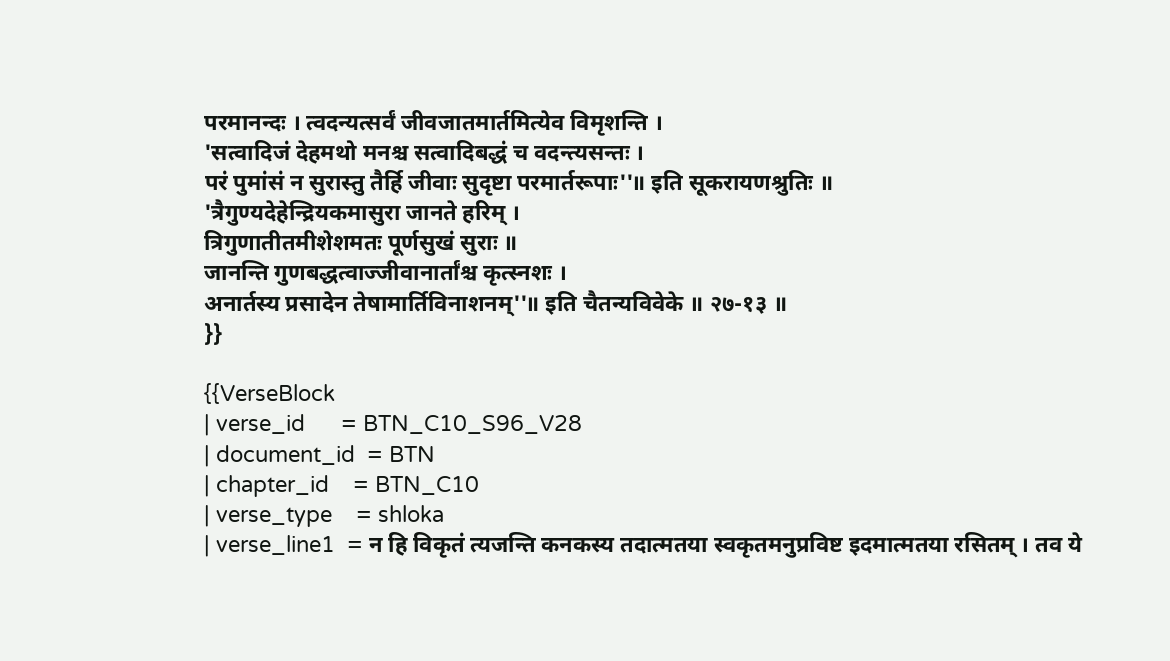परमानन्दः । त्वदन्यत्सर्वं जीवजातमार्तमित्येव विमृशन्ति ।
'सत्वादिजं देहमथो मनश्च सत्वादिबद्धं च वदन्त्यसन्तः ।
परं पुमांसं न सुरास्तु तैर्हि जीवाः सुदृष्टा परमार्तरूपाः''॥ इति सूकरायणश्रुतिः ॥
'त्रैगुण्यदेहेन्द्रियकमासुरा जानते हरिम् ।
त्रिगुणातीतमीशेशमतः पूर्णसुखं सुराः ॥
जानन्ति गुणबद्धत्वाज्जीवानार्तांश्च कृत्स्नशः ।
अनार्तस्य प्रसादेन तेषामार्तिविनाशनम्''॥ इति चैतन्यविवेके ॥ २७-१३ ॥
}}

{{VerseBlock
| verse_id      = BTN_C10_S96_V28
| document_id  = BTN
| chapter_id    = BTN_C10
| verse_type    = shloka
| verse_line1  = न हि विकृतं त्यजन्ति कनकस्य तदात्मतया स्वकृतमनुप्रविष्ट इदमात्मतया रसितम् । तव ये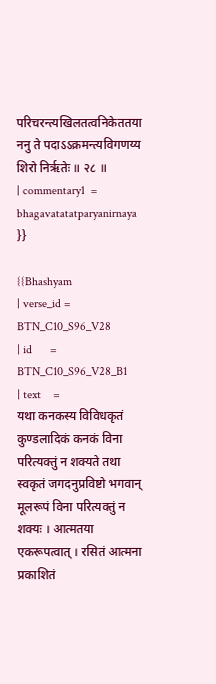परिचरन्त्यखिलतत्वनिकेततया ननु ते पदाऽऽक्रमन्त्यविगणय्य शिरो निर्ऋतेः ॥ २८ ॥
| commentary1  = bhagavatatatparyanirnaya
}}

{{Bhashyam
| verse_id = BTN_C10_S96_V28
| id      = BTN_C10_S96_V28_B1
| text    =
यथा कनकस्य विविधकृतं कुण्डलादिकं कनकं विना परित्यक्तुं न शक्यते तथा स्वकृतं जगदनुप्रविष्टो भगवान् मूलरूपं विना परित्यक्तुं न शक्यः । आत्मतया एकरूपत्वात् । रसितं आत्मना प्रकाशितं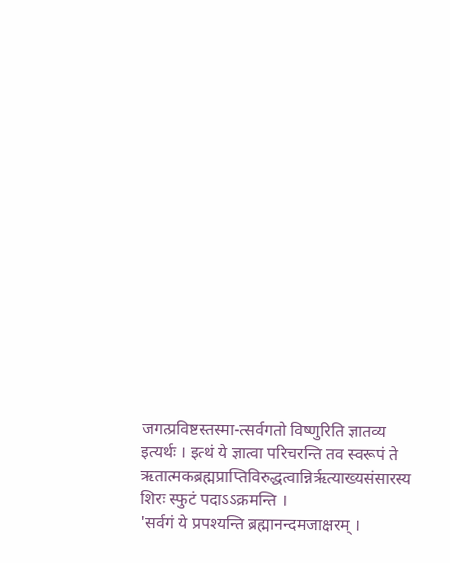जगत्प्रविष्टस्तस्मा-त्सर्वगतो विष्णुरिति ज्ञातव्य इत्यर्थः । इत्थं ये ज्ञात्वा परिचरन्ति तव स्वरूपं ते ऋतात्मकब्रह्मप्राप्तिविरुद्धत्वान्निर्ऋत्याख्यसंसारस्य शिरः स्फुटं पदाऽऽक्रमन्ति ।
'सर्वगं ये प्रपश्यन्ति ब्रह्मानन्दमजाक्षरम् ।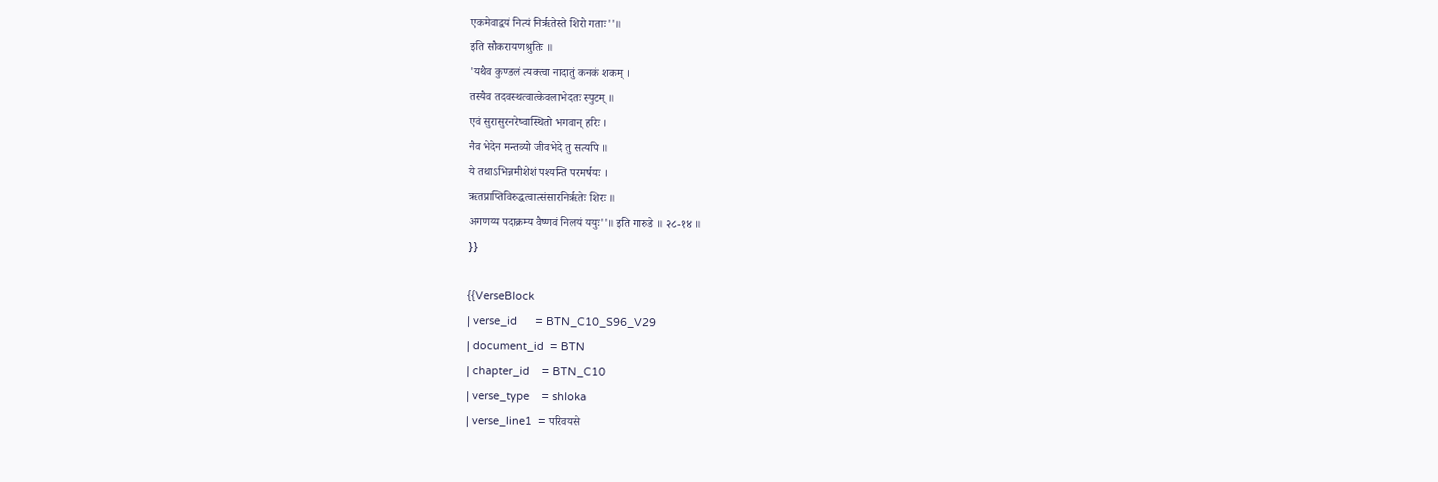एकमेवाद्वयं नित्यं निर्ऋतेस्ते शिरो गताः''॥
इति सौकरायणश्रुतिः ॥
'यथैव कुण्डलं त्यक्त्वा नादातुं कनकं शकम् ।
तस्यैव तदवस्थत्वात्केवलाभेदतः स्पुटम् ॥
एवं सुरासुरनरेष्वास्थितो भगवान् हरिः ।
नैव भेदेन मन्तव्यो जीवभेदे तु सत्यपि ॥
ये तथाऽभिन्नमीशेशं पश्यन्ति परमर्षयः ।
ऋतप्राप्तिविरुद्धत्वात्संसारनिर्ऋतेः शिरः ॥
अगणय्य पदाक्रम्य वैष्णवं निलयं ययुः''॥ इति गारुडे ॥ २८-१४ ॥
}}

{{VerseBlock
| verse_id      = BTN_C10_S96_V29
| document_id  = BTN
| chapter_id    = BTN_C10
| verse_type    = shloka
| verse_line1  = परिवयसे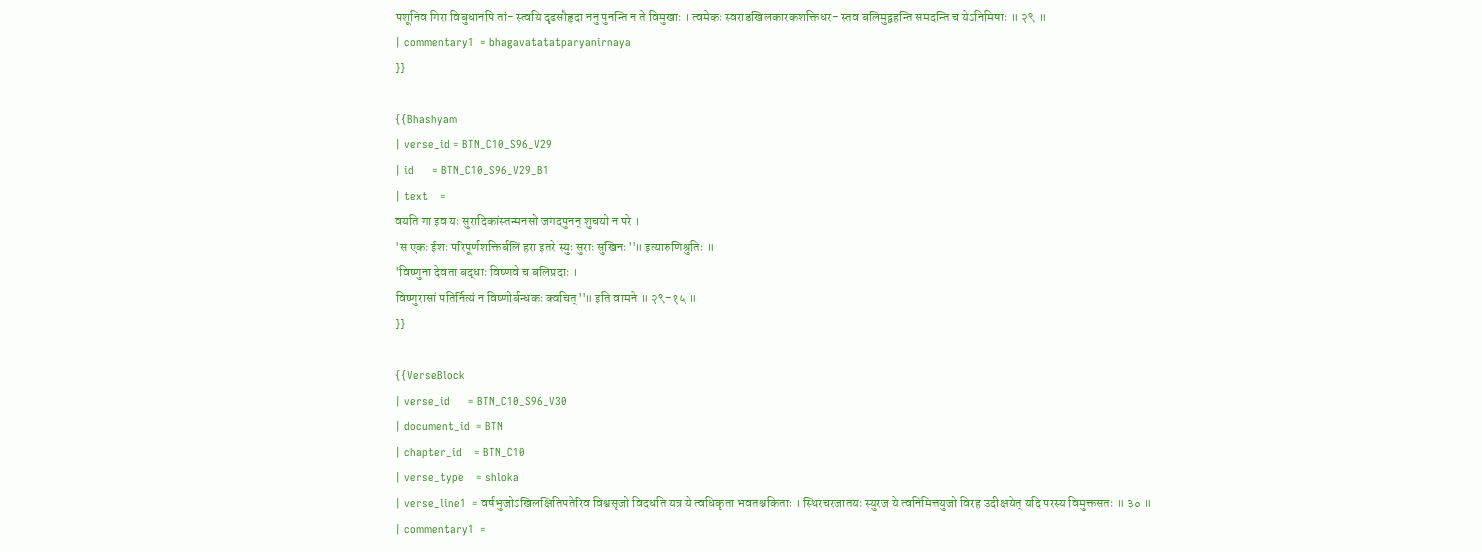पशूनिव गिरा विबुधानपि तां- स्त्वयि दृढसौहृदा ननु पुनन्ति न ते विमुखाः । त्वमेकः स्वराडखिलकारकशक्तिधर- स्तव बलिमुद्वहन्ति समदन्ति च येऽनिमिषाः ॥ २९ ॥
| commentary1  = bhagavatatatparyanirnaya
}}

{{Bhashyam
| verse_id = BTN_C10_S96_V29
| id      = BTN_C10_S96_V29_B1
| text    =
वयति गा इव यः सुरादिकांस्तन्मनसो जगदपुनन् शुचयो न परे ।
'स एकः ईशः परिपूर्णशक्तिर्बलिं हरा इतरे स्युः सुराः सुखिनः''॥ इत्यारुणिश्रुतिः ॥
'विष्णुना देवता बद्धाः विष्णवे च बलिप्रदाः ।
विष्णुरासां पतिर्नित्यं न विष्णोर्बन्धकः क्वचित्''॥ इति वामने ॥ २९-१५ ॥
}}

{{VerseBlock
| verse_id      = BTN_C10_S96_V30
| document_id  = BTN
| chapter_id    = BTN_C10
| verse_type    = shloka
| verse_line1  = वर्षभुजोऽखिलक्षितिपतेरिव विश्वसृजो विदधति यत्र ये त्वधिकृता भवतश्चकिताः । स्थिरचरजातयः स्युरज ये त्वनिमित्तयुजो विरह उदीक्षयेत् यदि परस्य विमुक्तसतः ॥ ३० ॥
| commentary1  =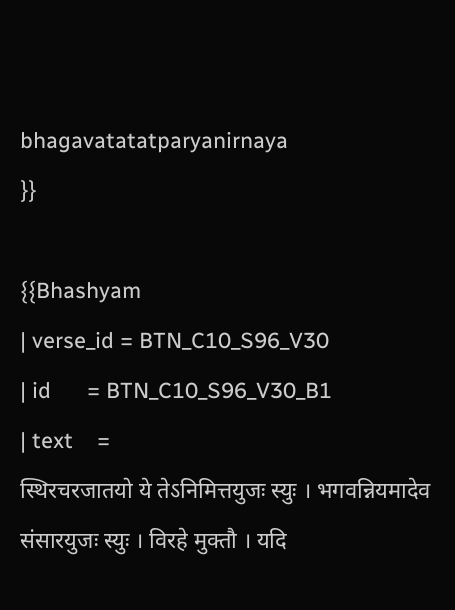bhagavatatatparyanirnaya
}}

{{Bhashyam
| verse_id = BTN_C10_S96_V30
| id      = BTN_C10_S96_V30_B1
| text    =
स्थिरचरजातयो ये तेऽनिमित्तयुजः स्युः । भगवन्नियमादेव संसारयुजः स्युः । विरहे मुक्तौ । यदि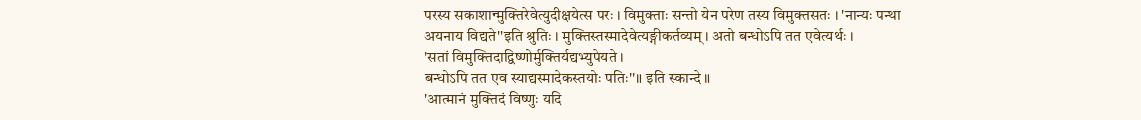परस्य सकाशान्मुक्तिरेवेत्युदीक्षयेत्स परः । विमुक्ताः सन्तो येन परेण तस्य विमुक्तसतः । 'नान्यः पन्था अयनाय विद्यते''इति श्रुतिः । मुक्तिस्तस्मादेवेत्यङ्गीकर्तव्यम् । अतो बन्धोऽपि तत एवेत्यर्थः ।
'सतां विमुक्तिदाद्विष्णोर्मुक्तिर्यद्यभ्युपेयते ।
बन्धोऽपि तत एव स्याद्यस्मादेकस्तयोः पतिः''॥ इति स्कान्दे ॥
'आत्मानं मुक्तिदं विष्णुः यदि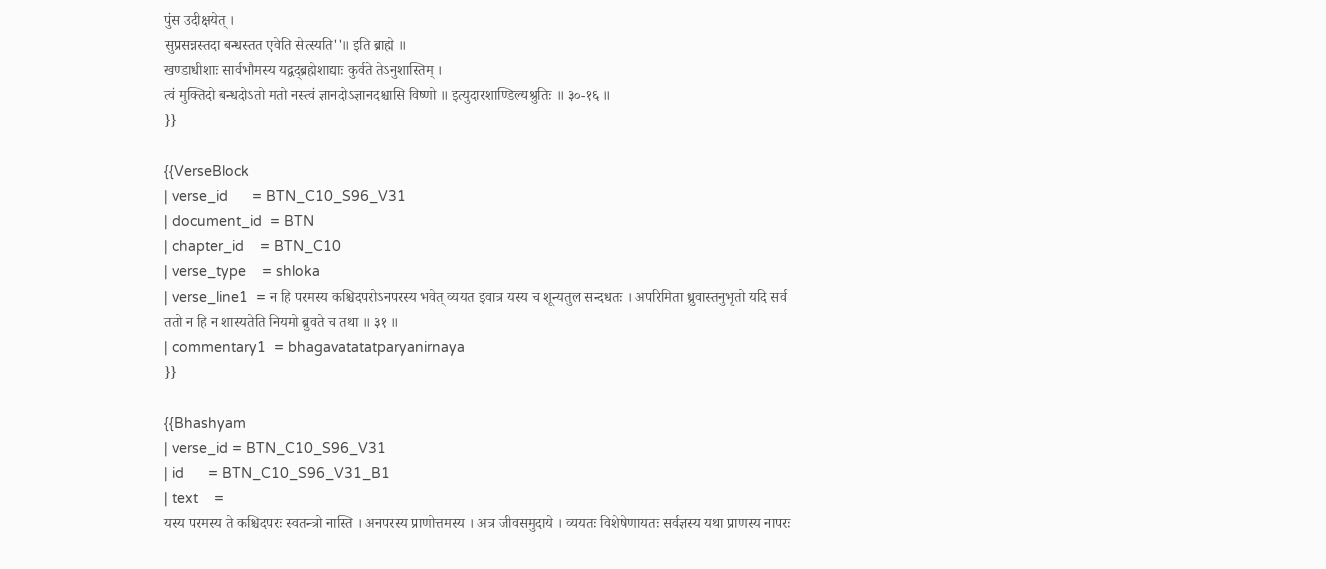पुंस उदीक्षयेत् ।
सुप्रसन्नस्तदा बन्धस्तत एवेति सेत्स्यति''॥ इति ब्राह्मे ॥
खण्डाधीशाः सार्वभौमस्य यद्वद्ब्रह्मेशाद्याः कुर्वते तेऽनुशास्तिम् ।
त्वं मुक्तिदो बन्धदोऽतो मतो नस्त्वं ज्ञानदोऽज्ञानदश्चासि विष्णो ॥ इत्युदारशाण्डिल्यश्रुतिः ॥ ३०-१६ ॥
}}

{{VerseBlock
| verse_id      = BTN_C10_S96_V31
| document_id  = BTN
| chapter_id    = BTN_C10
| verse_type    = shloka
| verse_line1  = न हि परमस्य कश्चिदपरोऽनपरस्य भवेत् व्ययत इवात्र यस्य च शून्यतुल सन्दधतः । अपरिमिता ध्रुवास्तनुभृतो यदि सर्व ततो न हि न शास्यतेति नियमो ब्रुवते च तथा ॥ ३१ ॥
| commentary1  = bhagavatatatparyanirnaya
}}

{{Bhashyam
| verse_id = BTN_C10_S96_V31
| id      = BTN_C10_S96_V31_B1
| text    =
यस्य परमस्य ते कश्चिदपरः स्वतन्त्रो नास्ति । अनपरस्य प्राणोत्तमस्य । अत्र जीवसमुदाये । व्ययतः विशेषेणायतः सर्वज्ञस्य यथा प्राणस्य नापरः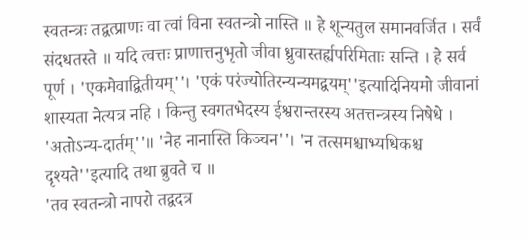स्वतन्त्रः तद्वत्प्राणः वा त्वां विना स्वतन्त्रो नास्ति ॥ हे शून्यतुल समानवर्जित । सर्वं संदधतस्ते ॥ यदि त्वत्तः प्राणात्तनुभृतो जीवा ध्रुवास्तर्ह्यपरिमिताः सन्ति । हे सर्व पूर्ण । 'एकमेवाद्वितीयम्''। 'एकं परंज्योतिरन्यन्यमद्वयम्''इत्यादिनियमो जीवानां शास्यता नेत्यत्र नहि । किन्तु स्वगतभेदस्य ईश्वरान्तरस्य अतत्तन्त्रस्य निषेधे । 'अतोऽन्य-दार्तम्''॥ 'नेह नानास्ति किञ्चन''। 'न तत्समश्चाभ्यधिकश्च दृश्यते''इत्यादि तथा ब्रुवते च ॥
'तव स्वतन्त्रो नापरो तद्वदत्र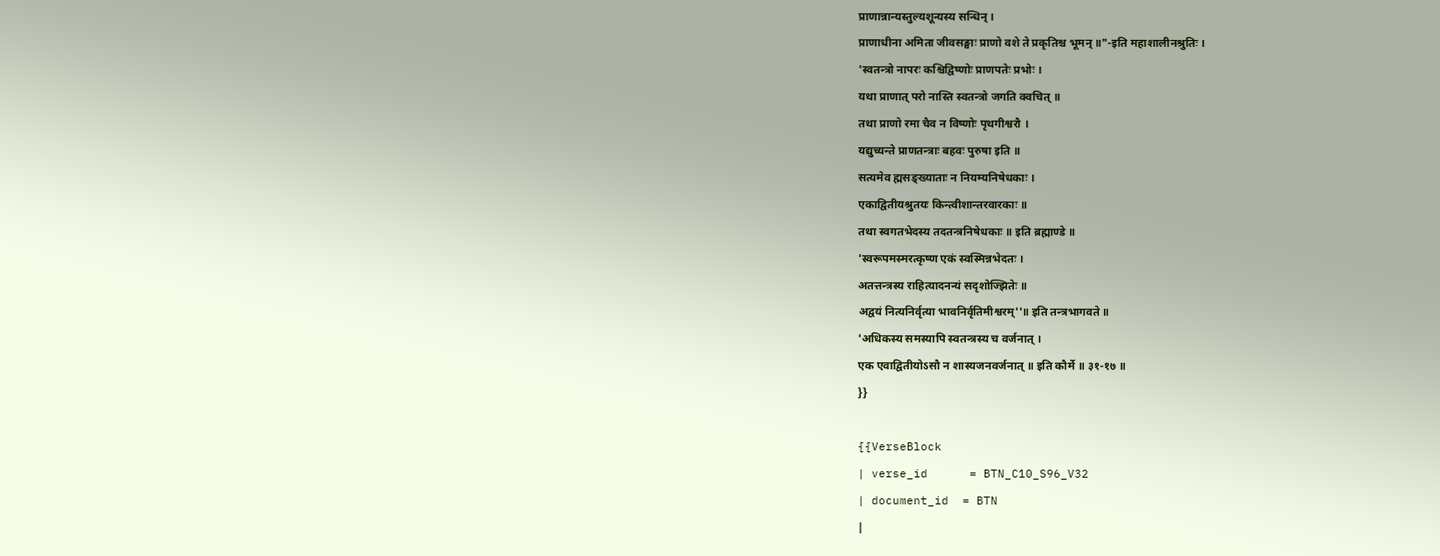प्राणान्नान्यस्तुल्यशून्यस्य सन्धिन् ।
प्राणाधीना अमिता जीवसङ्घाः प्राणो वशे ते प्रकृतिश्च भूमन् ॥"-इति महाशालीनश्रुतिः ।
'स्वतन्त्रो नापरः कश्चिद्विष्णोः प्राणपतेः प्रभोः ।
यथा प्राणात् परो नास्ति स्वतन्त्रो जगति क्वचित् ॥
तथा प्राणो रमा चैव न विष्णोः पृथगीश्वरौ ।
यद्युच्यन्ते प्राणतन्त्राः बहवः पुरुषा इति ॥
सत्यमेव ह्मसङ्ख्याताः न नियम्यनिषेधकाः ।
एकाद्वितीयश्रुतयः किन्त्वीशान्तरवारकाः ॥
तथा स्वगतभेदस्य तदतन्त्रनिषेधकाः ॥ इति ब्रह्माण्डे ॥
'स्वरूपमस्मरत्कृष्ण एकं स्वस्मिन्नभेदतः ।
अतत्तन्त्रस्य राहित्यादनन्यं सदृशोज्झितेः ॥
अद्वयं नित्यनिर्वृत्या भावनिर्वृतिमीश्वरम्''॥ इति तन्त्रभागवते ॥
'अधिकस्य समस्यापि स्वतन्त्रस्य च वर्जनात् ।
एक एवाद्वितीयोऽसौ न शास्यजनवर्जनात् ॥ इति कौर्मे ॥ ३१-१७ ॥
}}

{{VerseBlock
| verse_id      = BTN_C10_S96_V32
| document_id  = BTN
|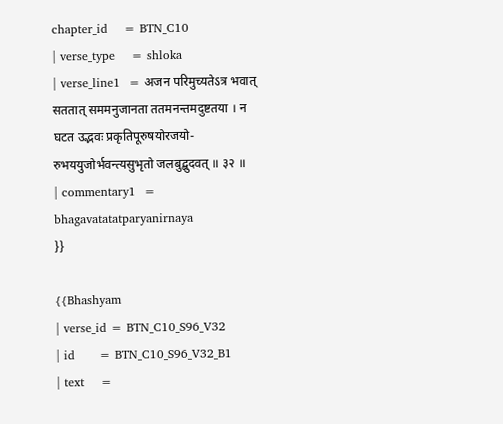chapter_id    = BTN_C10
| verse_type    = shloka
| verse_line1  = अजन परिमुच्यतेऽत्र भवात् सततात् सममनुजानता ततमनन्तमदुष्टतया । न घटत उद्भवः प्रकृतिपूरुषयोरजयो- रुभययुजोर्भवन्त्यसुभृतो जलबुद्बुदवत् ॥ ३२ ॥
| commentary1  = bhagavatatatparyanirnaya
}}

{{Bhashyam
| verse_id = BTN_C10_S96_V32
| id      = BTN_C10_S96_V32_B1
| text    =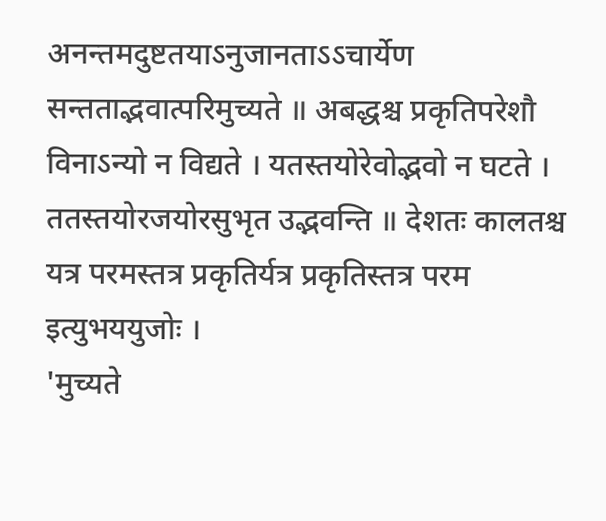अनन्तमदुष्टतयाऽनुजानताऽऽचार्येण सन्तताद्भवात्परिमुच्यते ॥ अबद्धश्च प्रकृतिपरेशौ विनाऽन्यो न विद्यते । यतस्तयोरेवोद्भवो न घटते । ततस्तयोरजयोरसुभृत उद्भवन्ति ॥ देशतः कालतश्च यत्र परमस्तत्र प्रकृतिर्यत्र प्रकृतिस्तत्र परम इत्युभययुजोः ।
'मुच्यते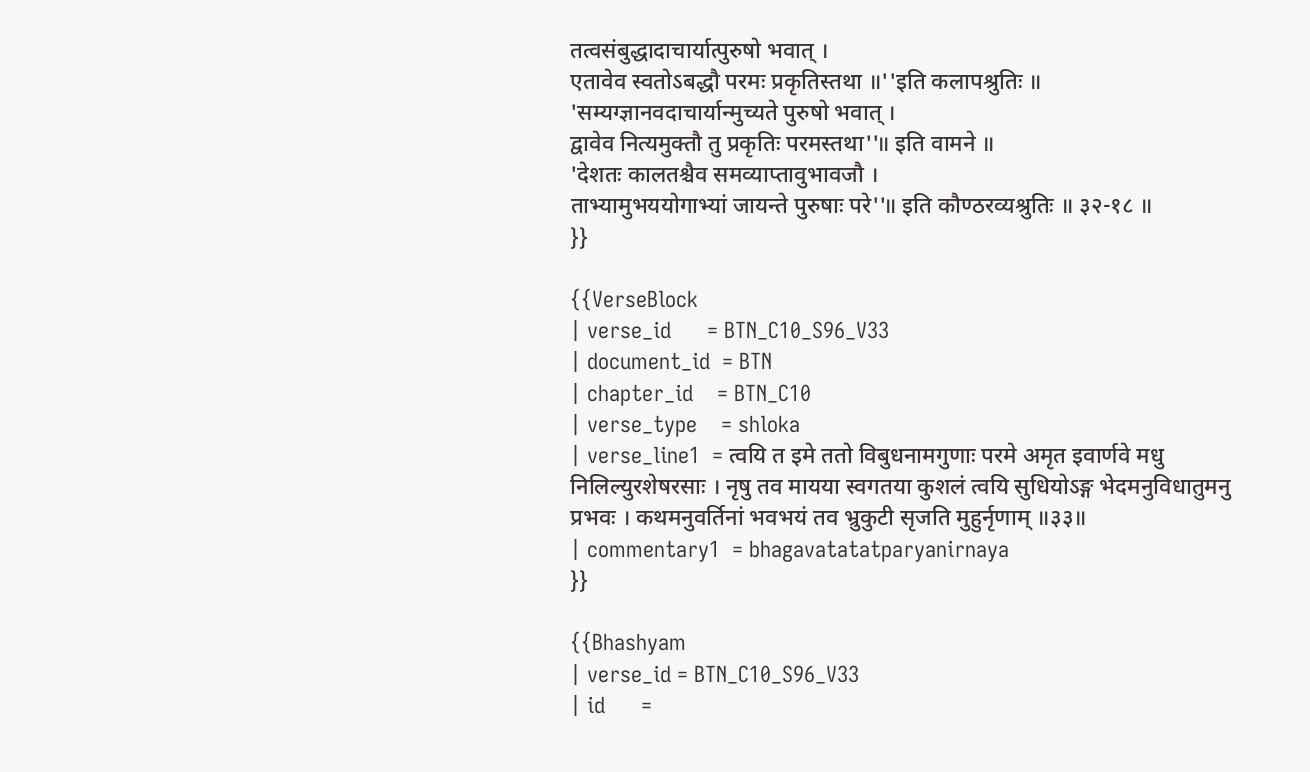तत्वसंबुद्धादाचार्यात्पुरुषो भवात् ।
एतावेव स्वतोऽबद्धौ परमः प्रकृतिस्तथा ॥''इति कलापश्रुतिः ॥
'सम्यग्ज्ञानवदाचार्यान्मुच्यते पुरुषो भवात् ।
द्वावेव नित्यमुक्तौ तु प्रकृतिः परमस्तथा''॥ इति वामने ॥
'देशतः कालतश्चैव समव्याप्तावुभावजौ ।
ताभ्यामुभययोगाभ्यां जायन्ते पुरुषाः परे''॥ इति कौण्ठरव्यश्रुतिः ॥ ३२-१८ ॥
}}

{{VerseBlock
| verse_id      = BTN_C10_S96_V33
| document_id  = BTN
| chapter_id    = BTN_C10
| verse_type    = shloka
| verse_line1  = त्वयि त इमे ततो विबुधनामगुणाः परमे अमृत इवार्णवे मधु निलिल्युरशेषरसाः । नृषु तव मायया स्वगतया कुशलं त्वयि सुधियोऽङ्ग भेदमनुविधातुमनु प्रभवः । कथमनुवर्तिनां भवभयं तव भ्रुकुटी सृजति मुहुर्नृणाम् ॥३३॥
| commentary1  = bhagavatatatparyanirnaya
}}

{{Bhashyam
| verse_id = BTN_C10_S96_V33
| id      =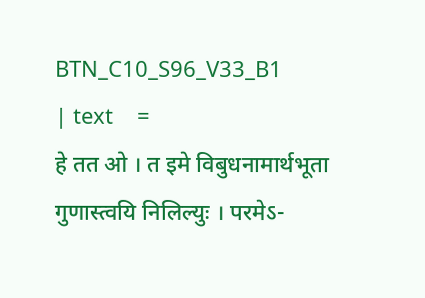BTN_C10_S96_V33_B1
| text    =
हे तत ओ । त इमे विबुधनामार्थभूता गुणास्त्वयि निलिल्युः । परमेऽ-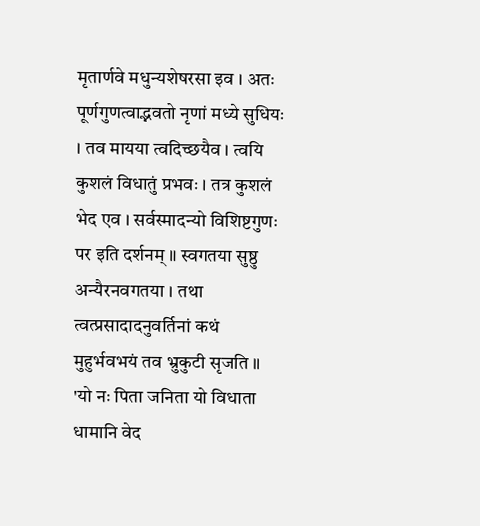मृतार्णवे मधुन्यशेषरसा इव । अतः पूर्णगुणत्वाद्भवतो नृणां मध्ये सुधियः । तव मायया त्वदिच्छयैव । त्वयि कुशलं विधातुं प्रभवः । तत्र कुशलं भेद एव । सर्वस्मादन्यो विशिष्टगुणः पर इति दर्शनम् ॥ स्वगतया सुष्ठु अन्यैरनवगतया । तथा त्वत्प्रसादादनुवर्तिनां कथं मुहुर्भवभयं तव भ्रुकुटी सृजति ॥
'यो नः पिता जनिता यो विधाता धामानि वेद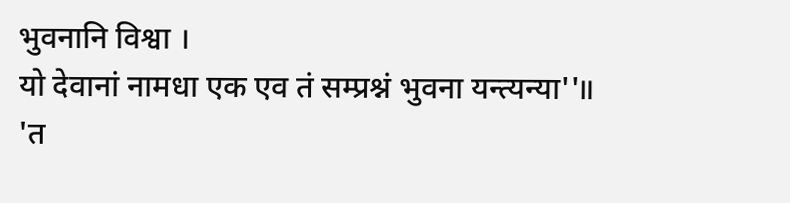भुवनानि विश्वा ।
यो देवानां नामधा एक एव तं सम्प्रश्नं भुवना यन्त्यन्या''॥
'त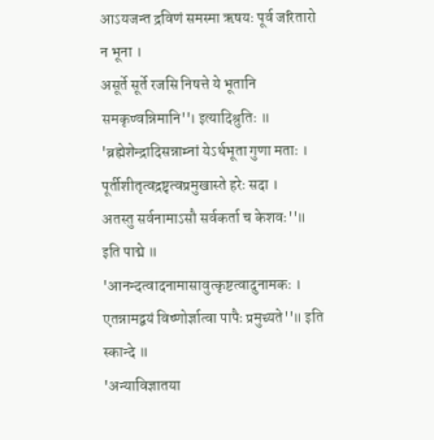आऽयजन्त द्रविणं समस्मा ऋषयः पूर्व जरितारो न भूना ।
असूर्ते सूर्ते रजसि निषत्ते ये भूतानि समकृण्वन्निमानि''। इत्यादिश्रुतिः ॥
'ब्रह्मेशेन्द्रादिसन्नाम्नां येऽर्थभूता गुणा मताः ।
पूर्तीशीतृत्वद्रष्टृत्वप्रमुखास्ते हरेः सदा ।
अतस्तु सर्वनामाऽसौ सर्वकर्ता च केशवः''॥ इति पाद्मे ॥
'आनन्दत्वादनामासावुत्कृष्टत्वादुनामकः ।
एतन्नामद्वयं विष्णोर्ज्ञात्वा पापैः प्रमुच्यते''॥ इति स्कान्दे ॥
'अन्याविज्ञातया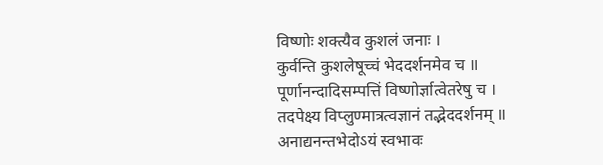विष्णोः शक्त्यैव कुशलं जनाः ।
कुर्वन्ति कुशलेषूच्चं भेददर्शनमेव च ॥
पूर्णानन्दादिसम्पत्तिं विष्णोर्ज्ञात्वेतरेषु च ।
तदपेक्ष्य विप्लुण्मात्रत्वज्ञानं तद्भेददर्शनम् ॥
अनाद्यनन्तभेदोऽयं स्वभावः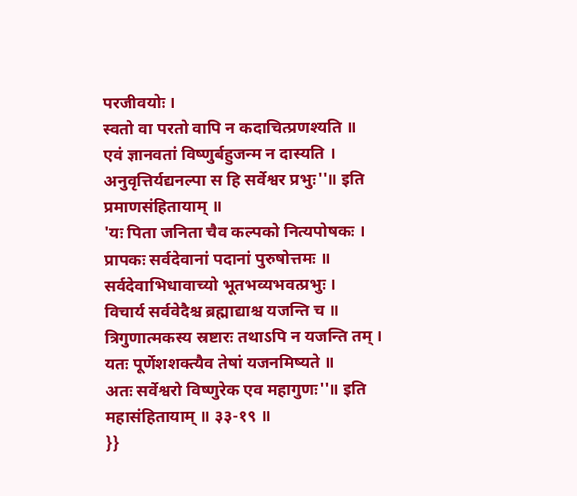परजीवयोः ।
स्वतो वा परतो वापि न कदाचित्प्रणश्यति ॥
एवं ज्ञानवतां विष्णुर्बहुजन्म न दास्यति ।
अनुवृत्तिर्यद्यनल्पा स हि सर्वेश्वर प्रभुः''॥ इति प्रमाणसंहितायाम् ॥
'यः पिता जनिता चैव कल्पको नित्यपोषकः ।
प्रापकः सर्वदेवानां पदानां पुरुषोत्तमः ॥
सर्वदेवाभिधावाच्यो भूतभव्यभवत्प्रभुः ।
विचार्य सर्ववेदैश्च ब्रह्माद्याश्च यजन्ति च ॥
त्रिगुणात्मकस्य स्रष्टारः तथाऽपि न यजन्ति तम् ।
यतः पूर्णेशशक्त्यैव तेषां यजनमिष्यते ॥
अतः सर्वेश्वरो विष्णुरेक एव महागुणः''॥ इति महासंहितायाम् ॥ ३३-१९ ॥
}}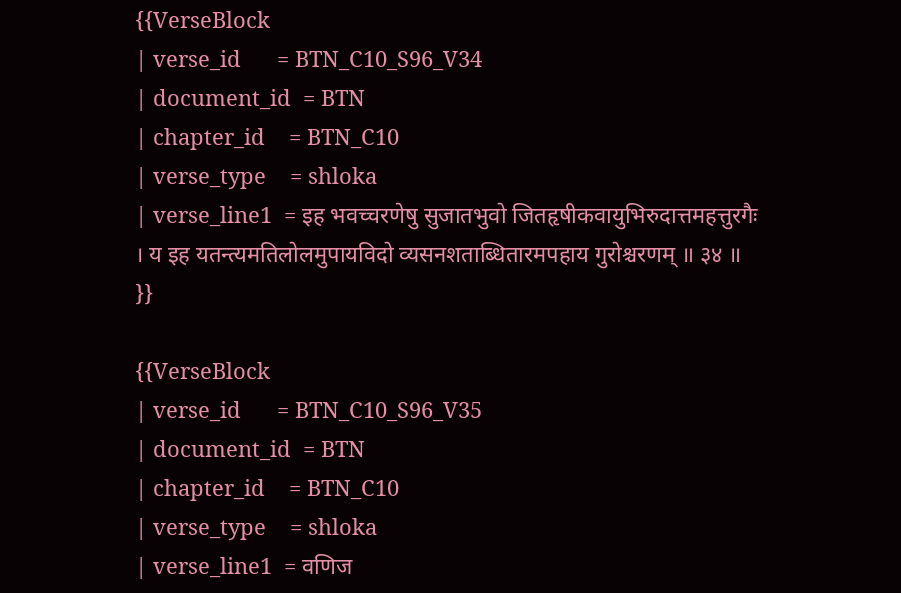{{VerseBlock
| verse_id      = BTN_C10_S96_V34
| document_id  = BTN
| chapter_id    = BTN_C10
| verse_type    = shloka
| verse_line1  = इह भवच्चरणेषु सुजातभुवो जितहृषीकवायुभिरुदात्तमहत्तुरगैः । य इह यतन्त्यमतिलोलमुपायविदो व्यसनशताब्धितारमपहाय गुरोश्चरणम् ॥ ३४ ॥
}}

{{VerseBlock
| verse_id      = BTN_C10_S96_V35
| document_id  = BTN
| chapter_id    = BTN_C10
| verse_type    = shloka
| verse_line1  = वणिज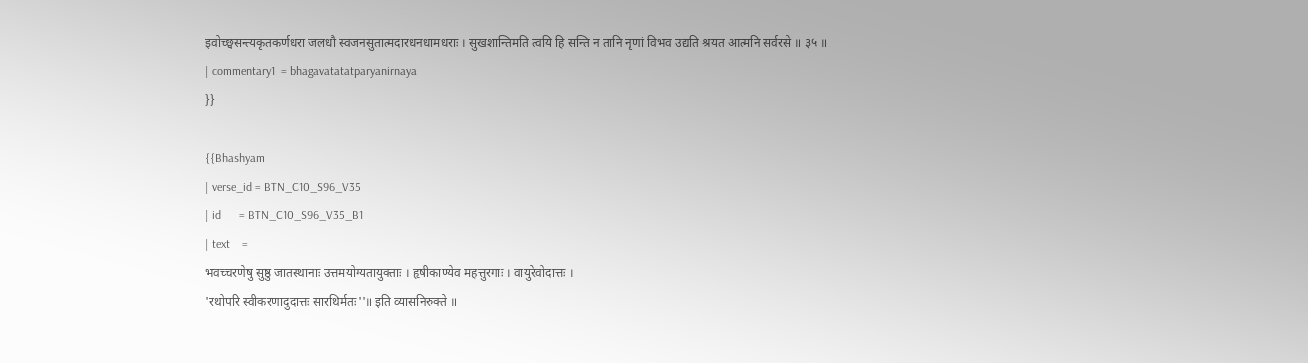इवोच्छ्वसन्त्यकृतकर्णधरा जलधौ स्वजनसुतात्मदारधनधामधराः । सुखशान्तिमति त्वयि हि सन्ति न तानि नृणां विभव उद्यति श्रयत आत्मनि सर्वरसे ॥ ३५ ॥
| commentary1  = bhagavatatatparyanirnaya
}}

{{Bhashyam
| verse_id = BTN_C10_S96_V35
| id      = BTN_C10_S96_V35_B1
| text    =
भवच्चरणेषु सुष्ठु जातस्थानाः उत्तमयोग्यतायुक्ताः । हृषीकाण्येव महत्तुरगाः । वायुरेवोदात्तः ।
'रथोपरि स्वीकरणादुदात्तः सारथिर्मतः''॥ इति व्यासनिरुक्ते ॥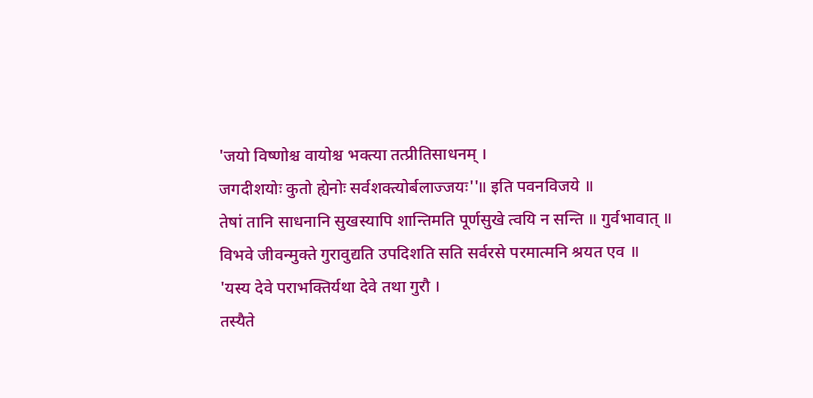'जयो विष्णोश्च वायोश्च भक्त्या तत्प्रीतिसाधनम् ।
जगदीशयोः कुतो ह्येनोः सर्वशक्त्योर्बलाज्जयः''॥ इति पवनविजये ॥
तेषां तानि साधनानि सुखस्यापि शान्तिमति पूर्णसुखे त्वयि न सन्ति ॥ गुर्वभावात् ॥
विभवे जीवन्मुक्ते गुरावुद्यति उपदिशति सति सर्वरसे परमात्मनि श्रयत एव ॥
'यस्य देवे पराभक्तिर्यथा देवे तथा गुरौ ।
तस्यैते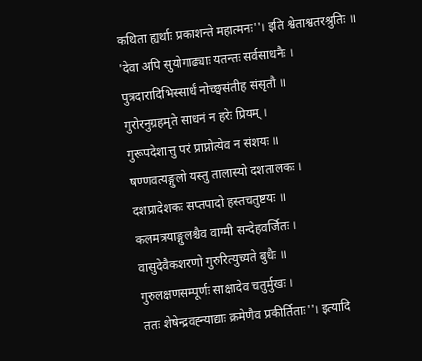कथिता ह्यर्थाः प्रकाशन्ते महात्मनः''। इति श्वेताश्वतरश्रुतिः ॥
'देवा अपि सुयोगाढ्याः यतन्तः सर्वसाधनैः ।
पुत्रदारादिभिस्सार्धं नोच्छ्वसंतीह संसृतौ ॥
गुरोरनुग्रहमृते साधनं न हरेः प्रियम् ।
गुरूपदेशात्तु परं प्राप्नोत्येव न संशयः ॥
षण्णवत्यङ्गुलो यस्तु तालास्यो दशतालकः ।
दशप्रादेशकः सप्तपादो हस्तचतुष्टयः ॥
कलमत्रयाङ्गुलश्चैव वाग्मी सन्देहवर्जितः ।
वासुदेवैकशरणो गुरुरित्युच्यते बुधैः ॥
गुरुलक्षणसम्पूर्णः साक्षादेव चतुर्मुखः ।
ततः शेषेन्द्रवह्न्याद्याः क्रमेणैव प्रकीर्तिताः''। इत्यादि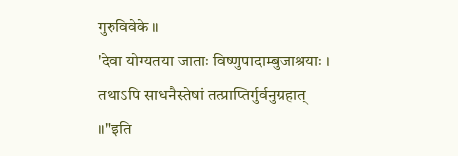गुरुविवेके ॥
'देवा योग्यतया जाताः विष्णुपादाम्बुजाश्रयाः ।
तथाऽपि साधनैस्तेषां तत्प्राप्तिर्गुर्वनुग्रहात् ॥"इति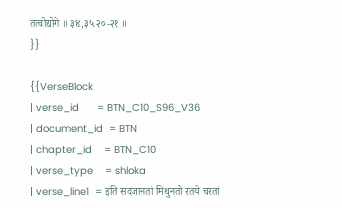तत्वोद्योगे ॥ ३४,३५ २०-२१ ॥
}}

{{VerseBlock
| verse_id      = BTN_C10_S96_V36
| document_id  = BTN
| chapter_id    = BTN_C10
| verse_type    = shloka
| verse_line1  = इति सदजानतां मिथुनतो रतये चरतां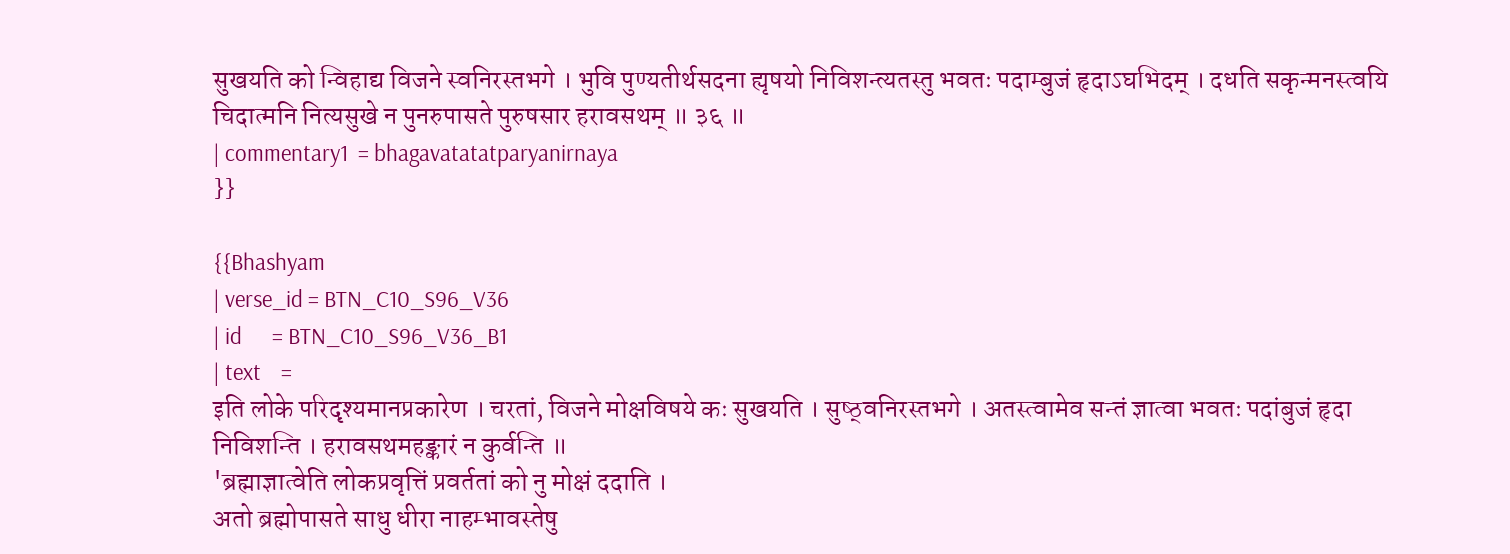सुखयति को न्विहाद्य विजने स्वनिरस्तभगे । भुवि पुण्यतीर्थसदना ह्यृषयो निविशन्त्यतस्तु भवतः पदाम्बुजं हृदाऽघभिदम् । दधति सकृन्मनस्त्वयि चिदात्मनि नित्यसुखे न पुनरुपासते पुरुषसार हरावसथम् ॥ ३६ ॥
| commentary1  = bhagavatatatparyanirnaya
}}

{{Bhashyam
| verse_id = BTN_C10_S96_V36
| id      = BTN_C10_S96_V36_B1
| text    =
इति लोके परिदृश्यमानप्रकारेण । चरतां, विजने मोक्षविषये कः सुखयति । सुष्ठ्वनिरस्तभगे । अतस्त्वामेव सन्तं ज्ञात्वा भवतः पदांबुजं हृदा निविशन्ति । हरावसथमहङ्कारं न कुर्वन्ति ॥
'ब्रह्माज्ञात्वेति लोकप्रवृत्तिं प्रवर्ततां को नु मोक्षं ददाति ।
अतो ब्रह्मोपासते साधु धीरा नाहम्भावस्तेषु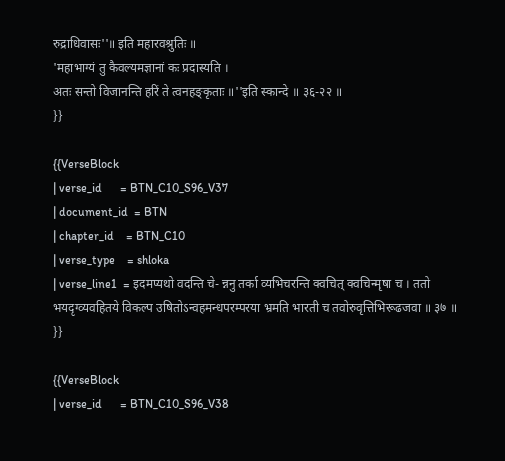रुद्राधिवासः''॥ इति महारवश्रुतिः ॥
'महाभाग्यं तु कैवल्यमज्ञानां कः प्रदास्यति ।
अतः सन्तो विजानन्ति हरिं ते त्वनहङ्कृताः ॥''इति स्कान्दे ॥ ३६-२२ ॥
}}

{{VerseBlock
| verse_id      = BTN_C10_S96_V37
| document_id  = BTN
| chapter_id    = BTN_C10
| verse_type    = shloka
| verse_line1  = इदमप्यथो वदन्ति चे- न्ननु तर्का व्यभिचरन्ति क्वचित् क्वचिन्मृषा च । ततो भयदृग्व्यवहितये विकल्प उषितोऽन्वहमन्धपरम्परया भ्रमति भारती च तवोरुवृत्तिभिरूढजवा ॥ ३७ ॥
}}

{{VerseBlock
| verse_id      = BTN_C10_S96_V38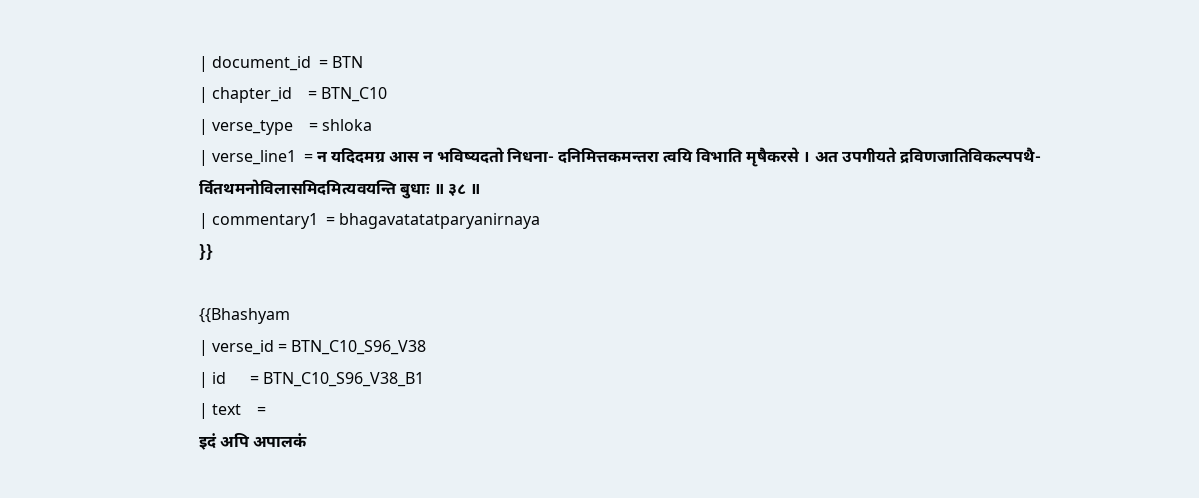| document_id  = BTN
| chapter_id    = BTN_C10
| verse_type    = shloka
| verse_line1  = न यदिदमग्र आस न भविष्यदतो निधना- दनिमित्तकमन्तरा त्वयि विभाति मृषैकरसे । अत उपगीयते द्रविणजातिविकल्पपथै- र्वितथमनोविलासमिदमित्यवयन्ति बुधाः ॥ ३८ ॥
| commentary1  = bhagavatatatparyanirnaya
}}

{{Bhashyam
| verse_id = BTN_C10_S96_V38
| id      = BTN_C10_S96_V38_B1
| text    =
इदं अपि अपालकं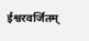ईश्वरवर्जितम्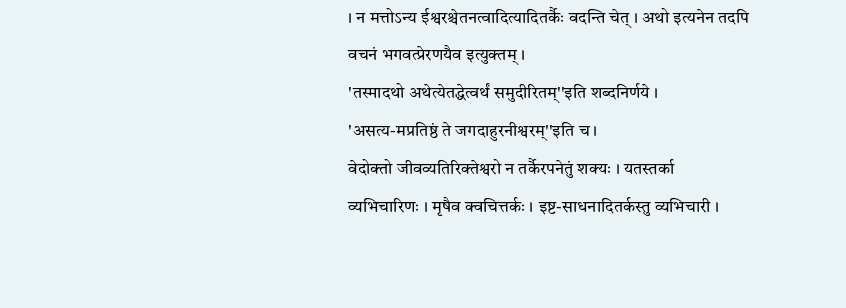। न मत्तोऽन्य ईश्वरश्चेतनत्वादित्यादितर्कैः वदन्ति चेत् । अथो इत्यनेन तदपि वचनं भगवत्प्रेरणयैव इत्युक्तम् ।
'तस्मादथो अथेत्येतद्धेत्वर्थं समुदीरितम्''इति शब्दनिर्णये ।
'असत्य-मप्रतिष्ठं ते जगदाहुरनीश्वरम्''इति च ।
वेदोक्तो जीवव्यतिरिक्तेश्वरो न तर्कैरपनेतुं शक्यः । यतस्तर्का व्यभिचारिणः । मृषैव क्वचित्तर्कः । इष्ट-साधनादितर्कस्तु व्यभिचारी ।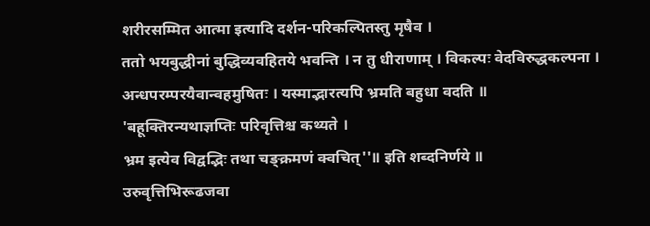शरीरसम्मित आत्मा इत्यादि दर्शन-परिकल्पितस्तु मृषैव ।
ततो भयबुद्धीनां बुद्धिव्यवहितये भवन्ति । न तु धीराणाम् । विकल्पः वेदविरुद्धकल्पना । अन्धपरम्परयैवान्वहमुषितः । यस्माद्भारत्यपि भ्रमति बहुधा वदति ॥
'बहूक्तिरन्यथाज्ञप्तिः परिवृत्तिश्च कथ्यते ।
भ्रम इत्येव विद्वद्भिः तथा चङ्क्रमणं क्वचित्''॥ इति शब्दनिर्णये ॥
उरुवृत्तिभिरूढजवा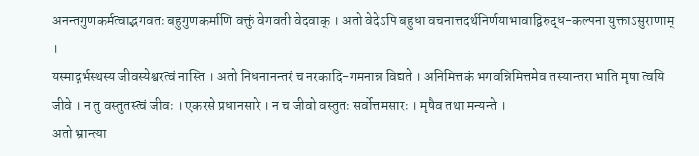अनन्तगुणकर्मत्वाद्भगवतः बहुगुणकर्माणि वक्तुं वेगवती वेदवाक् । अतो वेदेऽपि बहुधा वचनात्तदर्थनिर्णयाभावाद्विरुद्ध-कल्पना युक्ताऽसुराणाम् ।
यस्माद्गर्भस्थस्य जीवस्येश्वरत्वं नास्ति । अतो निधनानन्तरं च नरकादि-गमनान्न विद्यते । अनिमित्तकं भगवन्निमित्तमेव तस्यान्तरा भाति मृषा त्वयि जीवे । न तु वस्तुतस्त्वं जीवः । एकरसे प्रधानसारे । न च जीवो वस्तुतः सर्वोत्तमसारः । मृषैव तथा मन्यन्ते ।
अतो भ्रान्त्या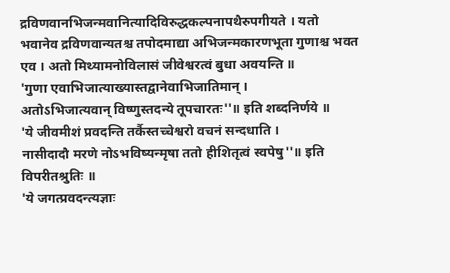द्रविणवानभिजन्मवानित्यादिविरुद्धकल्पनापथैरुपगीयते । यतो भवानेव द्रविणवान्यतश्च तपोदमाद्या अभिजन्मकारणभूता गुणाश्च भवत एव । अतो मिथ्यामनोविलासं जीवेश्वरत्वं बुधा अवयन्ति ॥
'गुणा एवाभिजात्याख्यास्तद्वानेवाभिजातिमान् ।
अतोऽभिजात्यवान् विष्णुस्तदन्ये तूपचारतः''॥ इति शब्दनिर्णये ॥
'ये जीवमीशं प्रवदन्ति तर्कैस्तच्चेश्वरो वचनं सन्दधाति ।
नासीदादौ मरणे नोऽभविष्यन्मृषा ततो हीशितृत्वं स्वपेषु''॥ इति विपरीतश्रुतिः ॥
'ये जगत्प्रवदन्त्यज्ञाः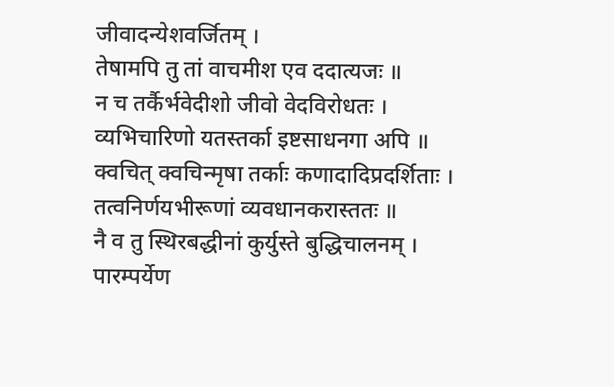जीवादन्येशवर्जितम् ।
तेषामपि तु तां वाचमीश एव ददात्यजः ॥
न च तर्कैर्भवेदीशो जीवो वेदविरोधतः ।
व्यभिचारिणो यतस्तर्का इष्टसाधनगा अपि ॥
क्वचित् क्वचिन्मृषा तर्काः कणादादिप्रदर्शिताः ।
तत्वनिर्णयभीरूणां व्यवधानकरास्ततः ॥
नै व तु स्थिरबद्धीनां कुर्युस्ते बुद्धिचालनम् ।
पारम्पर्येण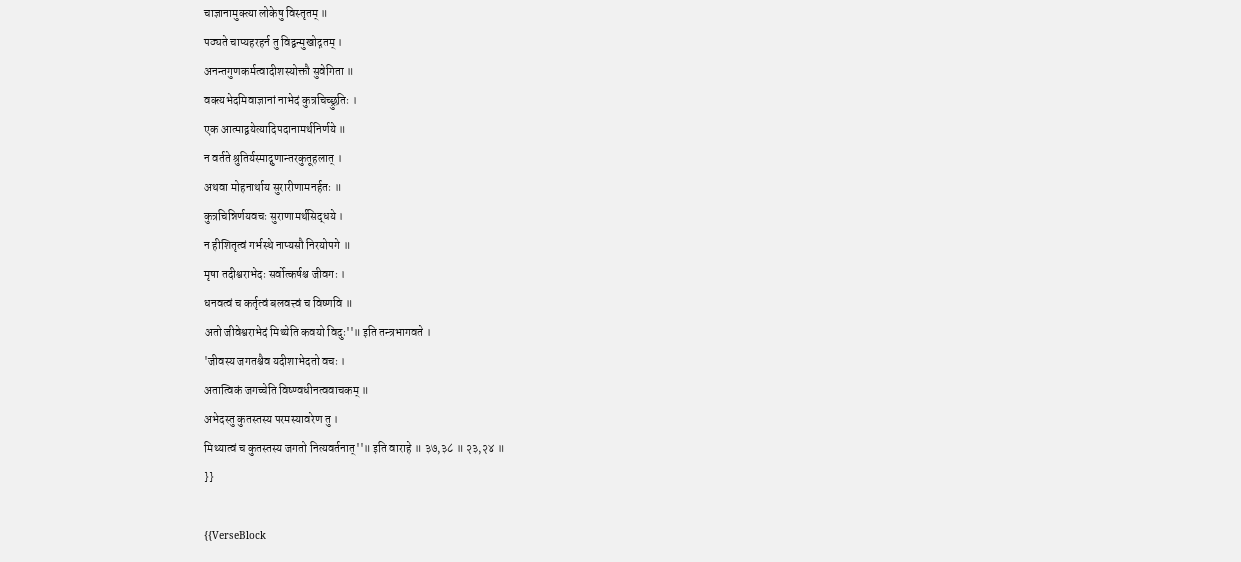चाज्ञानामुक्त्या लोकेषु विस्तृतम् ॥
पठ्यते चाप्यहरहर्न तु विद्वन्मुखोद्गतम् ।
अनन्तगुणकर्मत्वादीशस्योक्तौ सुवेगिता ॥
वक्त्यभेदमिवाज्ञानां नाभेदं कुत्रचिच्छ्रुतिः ।
एक आत्माद्वयेत्यादिपदानामर्थनिर्णये ॥
न वर्तते श्रुतिर्यस्माद्गुणान्तरकुतूहलात् ।
अथवा मोहनार्थाय सुरारीणामनर्हतः ॥
कुत्रचिन्निर्णयवचः सुराणामर्थसिद्धये ।
न हीशितृत्वं गर्भस्थे नाप्यसौ निरयोपगे ॥
मृषा तदीश्वराभेदः सर्वोत्कर्षश्च जीवगः ।
धनवत्वं च कर्तृत्वं बलवत्त्वं च विष्णवि ॥
अतो जीवेश्वराभेदं मिथ्येति कवयो विदुः''॥ इति तन्त्रभागवते ।
'जीवस्य जगतश्चैव यदीशाभेदतो वचः ।
अतात्विकं जगच्चेति विष्ण्वधीनत्ववाचकम् ॥
अभेदस्तु कुतस्तस्य परमस्यावरेण तु ।
मिथ्यात्वं च कुतस्तस्य जगतो नित्यवर्तनात्''॥ इति वाराहे ॥ ३७,३८ ॥ २३,२४ ॥
}}

{{VerseBlock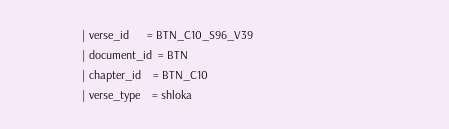| verse_id      = BTN_C10_S96_V39
| document_id  = BTN
| chapter_id    = BTN_C10
| verse_type    = shloka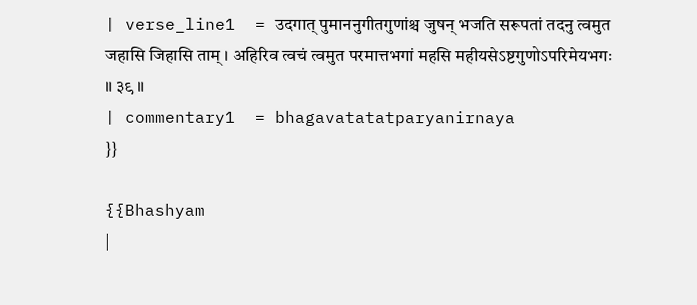| verse_line1  = उदगात् पुमाननुगीतगुणांश्च जुषन् भजति सरूपतां तदनु त्वमुत जहासि जिहासि ताम् । अहिरिव त्वचं त्वमुत परमात्तभगां महसि महीयसेऽष्टगुणोऽपरिमेयभगः ॥ ३९ ॥
| commentary1  = bhagavatatatparyanirnaya
}}

{{Bhashyam
|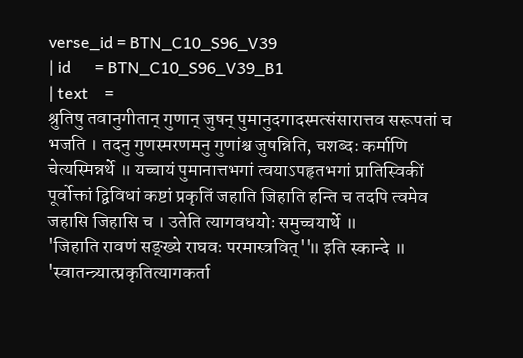verse_id = BTN_C10_S96_V39
| id      = BTN_C10_S96_V39_B1
| text    =
श्रुतिषु तवानुगीतान् गुणान् जुषन् पुमानुदगादस्मत्संसारात्तव सरूपतां च भजति । तदनु गुणस्मरणमनु गुणांश्च जुषन्निति, चशब्दः कर्माणि चेत्यस्मिन्नर्थे ॥ यच्चायं पुमानात्तभगां त्वयाऽपहृतभगां प्रातिस्विकीं पूर्वोक्तां द्विविधां कष्टां प्रकृतिं जहाति जिहाति हन्ति च तदपि त्वमेव जहासि जिहासि च । उतेति त्यागवधयोः समुच्चयार्थे ॥
'जिहाति रावणं सङ्ख्ये राघवः परमास्त्रवित्''॥ इति स्कान्दे ॥
'स्वातन्त्र्यात्प्रकृतित्यागकर्ता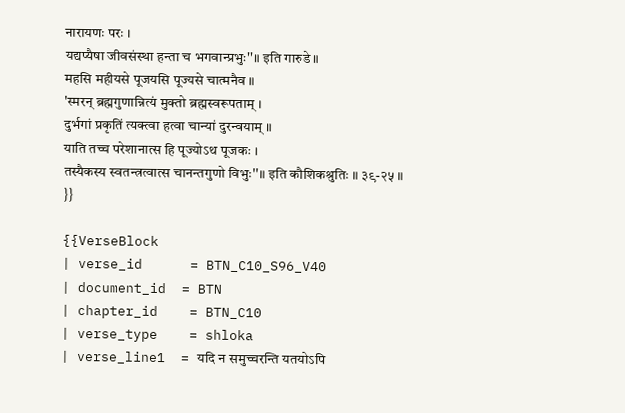नारायणः परः ।
यद्यप्यैषा जीवसंस्था हन्ता च भगवान्प्रभुः''॥ इति गारुडे ॥
महसि महीयसे पूजयसि पूज्यसे चात्मनैव ॥
'स्मरन् ब्रह्मगुणान्नित्यं मुक्तो ब्रह्मस्वरूपताम् ।
दुर्भगां प्रकृतिं त्यक्त्वा हत्वा चान्यां दुरन्वयाम् ॥
याति तच्च परेशानात्स हि पूज्योऽथ पूजकः ।
तस्यैकस्य स्वतन्त्रत्वात्स चानन्तगुणो विभुः''॥ इति कौशिकश्रुतिः ॥ ३९-२५ ॥
}}

{{VerseBlock
| verse_id      = BTN_C10_S96_V40
| document_id  = BTN
| chapter_id    = BTN_C10
| verse_type    = shloka
| verse_line1  = यदि न समुच्चरन्ति यतयोऽपि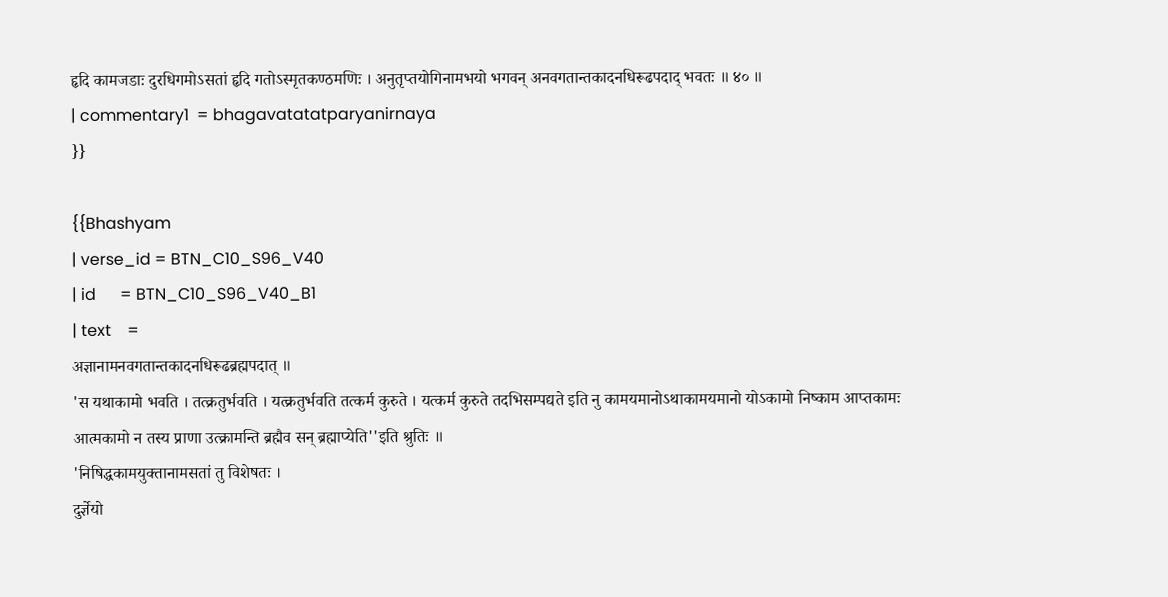हृदि कामजडाः दुरधिगमोऽसतां हृदि गतोऽस्मृतकण्ठमणिः । अनुतृप्तयोगिनामभयो भगवन् अनवगतान्तकादनधिरूढपदाद् भवतः ॥ ४० ॥
| commentary1  = bhagavatatatparyanirnaya
}}

{{Bhashyam
| verse_id = BTN_C10_S96_V40
| id      = BTN_C10_S96_V40_B1
| text    =
अज्ञानामनवगतान्तकादनधिरूढब्रह्मपदात् ॥
'स यथाकामो भवति । तत्क्रतुर्भवति । यत्क्रतुर्भवति तत्कर्म कुरुते । यत्कर्म कुरुते तदभिसम्पद्यते इति नु कामयमानोऽथाकामयमानो योऽकामो निष्काम आप्तकामः आत्मकामो न तस्य प्राणा उत्क्रामन्ति ब्रह्मैव सन् ब्रह्माप्येति''इति श्रुतिः ॥
'निषिद्धकामयुक्तानामसतां तु विशेषतः ।
दुर्ज्ञेयो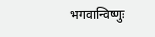भगवान्विष्णुः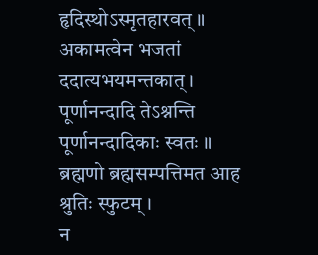हृदिस्थोऽस्मृतहारवत् ॥
अकामत्वेन भजतां ददात्यभयमन्तकात् ।
पूर्णानन्दादि तेऽश्नन्ति पूर्णानन्दादिकाः स्वतः ॥
ब्रह्मणो ब्रह्मसम्पत्तिमत आह श्रुतिः स्फुटम् ।
न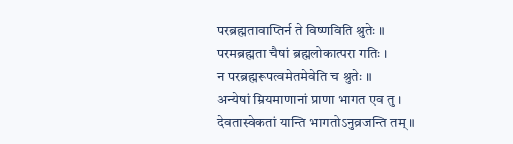परब्रह्मतावाप्तिर्न ते विष्णविति श्रुतेः ॥
परमब्रह्मता चैषां ब्रह्मलोकात्परा गतिः ।
न परब्रह्मरूपत्वमेतमेवेति च श्रुतेः ॥
अन्येषां म्रियमाणानां प्राणा भागत एव तु ।
देवतास्वेकतां यान्ति भागतोऽनुव्रजन्ति तम् ॥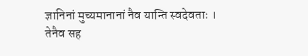ज्ञानिनां मुच्यमानानां नैव यान्ति स्वदेवताः ।
तेनैव सह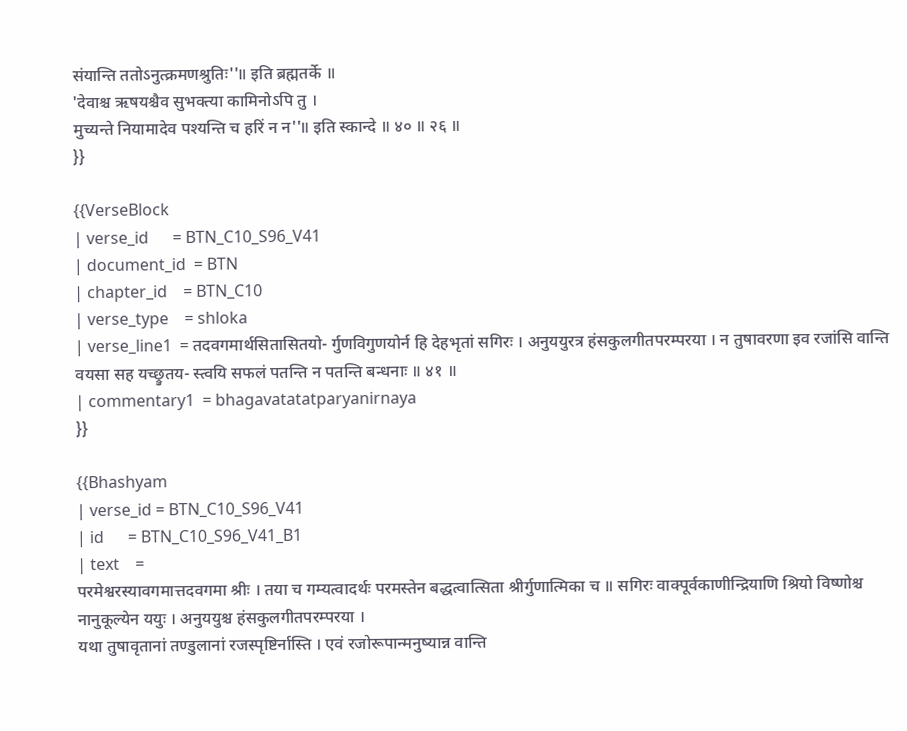संयान्ति ततोऽनुत्क्रमणश्रुतिः''॥ इति ब्रह्मतर्के ॥
'देवाश्च ऋषयश्चैव सुभक्त्या कामिनोऽपि तु ।
मुच्यन्ते नियामादेव पश्यन्ति च हरिं न न''॥ इति स्कान्दे ॥ ४० ॥ २६ ॥
}}

{{VerseBlock
| verse_id      = BTN_C10_S96_V41
| document_id  = BTN
| chapter_id    = BTN_C10
| verse_type    = shloka
| verse_line1  = तदवगमार्थसितासितयो- र्गुणविगुणयोर्न हि देहभृतां सगिरः । अनुययुरत्र हंसकुलगीतपरम्परया । न तुषावरणा इव रजांसि वान्ति वयसा सह यच्छ्रुतय- स्त्वयि सफलं पतन्ति न पतन्ति बन्धनाः ॥ ४१ ॥
| commentary1  = bhagavatatatparyanirnaya
}}

{{Bhashyam
| verse_id = BTN_C10_S96_V41
| id      = BTN_C10_S96_V41_B1
| text    =
परमेश्वरस्यावगमात्तदवगमा श्रीः । तया च गम्यत्वादर्थः परमस्तेन बद्धत्वात्सिता श्रीर्गुणात्मिका च ॥ सगिरः वाक्पूर्वकाणीन्द्रियाणि श्रियो विष्णोश्च नानुकूल्येन ययुः । अनुययुश्च हंसकुलगीतपरम्परया ।
यथा तुषावृतानां तण्डुलानां रजस्पृष्टिर्नास्ति । एवं रजोरूपान्मनुष्यान्न वान्ति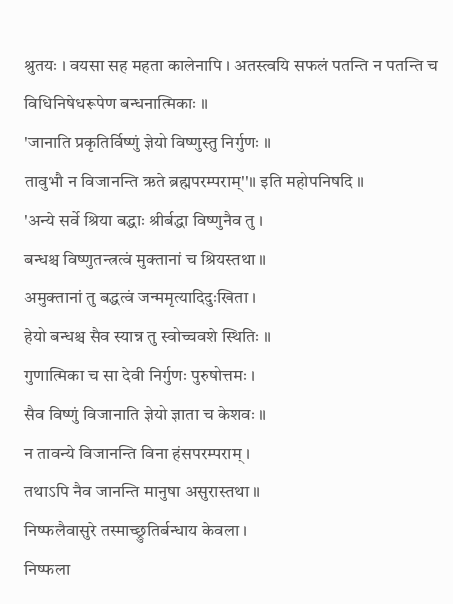श्रुतयः । वयसा सह महता कालेनापि । अतस्त्वयि सफलं पतन्ति न पतन्ति च विधिनिषेधरूपेण बन्धनात्मिकाः ॥
'जानाति प्रकृतिर्विष्णुं ज्ञेयो विष्णुस्तु निर्गुणः ॥
तावुभौ न विजानन्ति ऋते ब्रह्मपरम्पराम्''॥ इति महोपनिषदि ॥
'अन्ये सर्वे श्रिया बद्धाः श्रीर्बद्धा विष्णुनैव तु ।
बन्धश्च विष्णुतन्त्रत्वं मुक्तानां च श्रियस्तथा ॥
अमुक्तानां तु बद्धत्वं जन्ममृत्यादिदुःखिता ।
हेयो बन्धश्च सैव स्यान्न तु स्वोच्चवशे स्थितिः ॥
गुणात्मिका च सा देवी निर्गुणः पुरुषोत्तमः ।
सैव विष्णुं विजानाति ज्ञेयो ज्ञाता च केशवः ॥
न तावन्ये विजानन्ति विना हंसपरम्पराम् ।
तथाऽपि नैव जानन्ति मानुषा असुरास्तथा ॥
निष्फलैवासुरे तस्माच्छ्रुतिर्बन्धाय केवला ।
निष्फला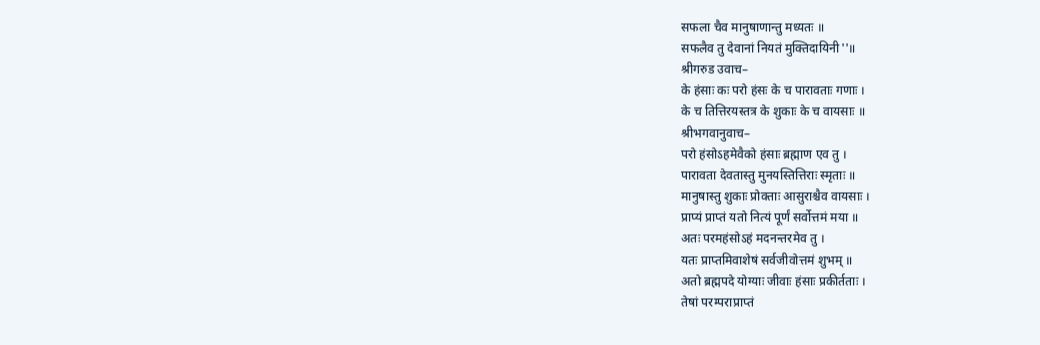सफला चैव मानुषाणान्तु मध्यतः ॥
सफलैव तु देवानां नियतं मुक्तिदायिनी''॥
श्रीगरुड उवाच–
के हंसाः कः परो हंसः के च पारावताः गणाः ।
के च तित्तिरयस्तत्र के शुकाः के च वायसाः ॥
श्रीभगवानुवाच–
परो हंसोऽहमेवैको हंसाः ब्रह्माण एव तु ।
पारावता देवतास्तु मुनयस्तित्तिराः स्मृताः ॥
मानुषास्तु शुकाः प्रोक्ताः आसुराश्चैव वायसाः ।
प्राप्यं प्राप्तं यतो नित्यं पूर्णं सर्वोत्तमं मया ॥
अतः परमहंसोऽहं मदनन्तरमेव तु ।
यतः प्राप्तमिवाशेषं सर्वजीवोत्तमं शुभम् ॥
अतो ब्रह्मपदे योग्याः जीवाः हंसाः प्रकीर्तताः ।
तेषां परम्पराप्राप्तं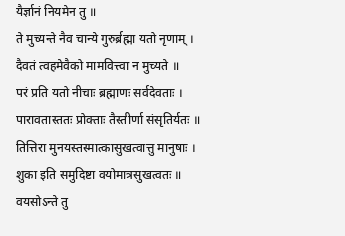यैर्ज्ञानं नियमेन तु ॥
ते मुच्यन्ते नैव चान्ये गुरुर्ब्रह्मा यतो नृणाम् ।
दैवतं त्वहमेवैको मामवित्त्वा न मुच्यते ॥
परं प्रति यतो नीचाः ब्रह्माणः सर्वदेवताः ।
पारावतास्ततः प्रोक्ताः तैस्तीर्णा संसृतिर्यतः ॥
तित्तिरा मुनयस्तस्मात्कासुखत्वात्तु मानुषाः ।
शुका इति समुदिष्टा वयोमात्रसुखत्वतः ॥
वयसोऽन्ते तु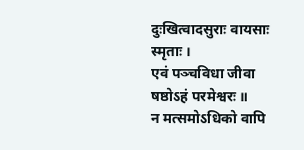दुःखित्वादसुराः वायसाः स्मृताः ।
एवं पञ्चविधा जीवा षष्ठोऽहं परमेश्वरः ॥
न मत्समोऽधिको वापि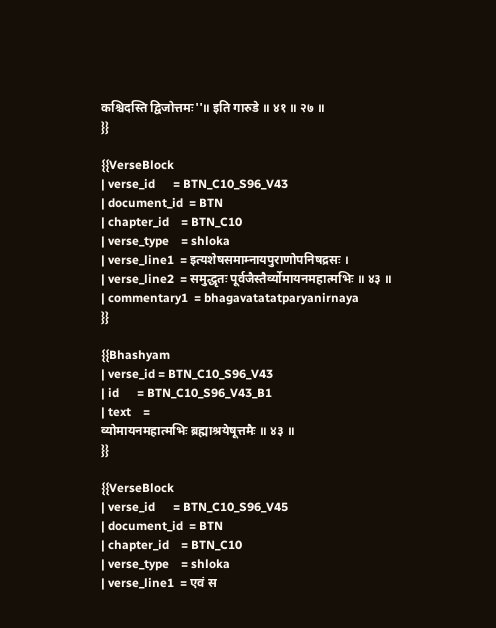कश्चिदस्ति द्विजोत्तमः''॥ इति गारुडे ॥ ४१ ॥ २७ ॥
}}

{{VerseBlock
| verse_id      = BTN_C10_S96_V43
| document_id  = BTN
| chapter_id    = BTN_C10
| verse_type    = shloka
| verse_line1  = इत्यशेषसमाम्नायपुराणोपनिषद्रसः ।
| verse_line2  = समुद्धृतः पूर्वजैस्तैर्व्योमायनमहात्मभिः ॥ ४३ ॥
| commentary1  = bhagavatatatparyanirnaya
}}

{{Bhashyam
| verse_id = BTN_C10_S96_V43
| id      = BTN_C10_S96_V43_B1
| text    =
व्योमायनमहात्मभिः ब्रह्माश्रयेषूत्तमैः ॥ ४३ ॥
}}

{{VerseBlock
| verse_id      = BTN_C10_S96_V45
| document_id  = BTN
| chapter_id    = BTN_C10
| verse_type    = shloka
| verse_line1  = एवं स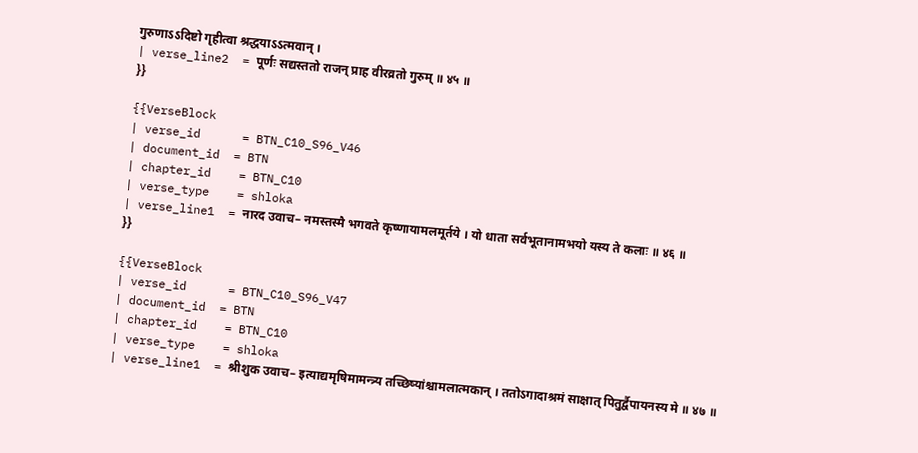गुरुणाऽऽदिष्टो गृहीत्वा श्रद्धयाऽऽत्मवान् ।
| verse_line2  = पूर्णः सद्यस्ततो राजन् प्राह वीरव्रतो गुरुम् ॥ ४५ ॥
}}

{{VerseBlock
| verse_id      = BTN_C10_S96_V46
| document_id  = BTN
| chapter_id    = BTN_C10
| verse_type    = shloka
| verse_line1  = नारद उवाच– नमस्तस्मै भगवते कृष्णायामलमूर्तये । यो धाता सर्वभूतानामभयो यस्य ते कलाः ॥ ४६ ॥
}}

{{VerseBlock
| verse_id      = BTN_C10_S96_V47
| document_id  = BTN
| chapter_id    = BTN_C10
| verse_type    = shloka
| verse_line1  = श्रीशुक उवाच– इत्याद्यमृषिमामन्त्र्य तच्छिष्यांश्चामलात्मकान् । ततोऽगादाश्रमं साक्षात् पितुर्द्वैपायनस्य मे ॥ ४७ ॥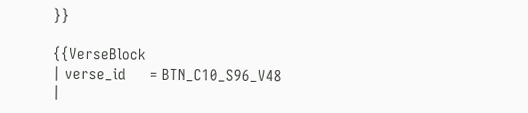}}

{{VerseBlock
| verse_id      = BTN_C10_S96_V48
|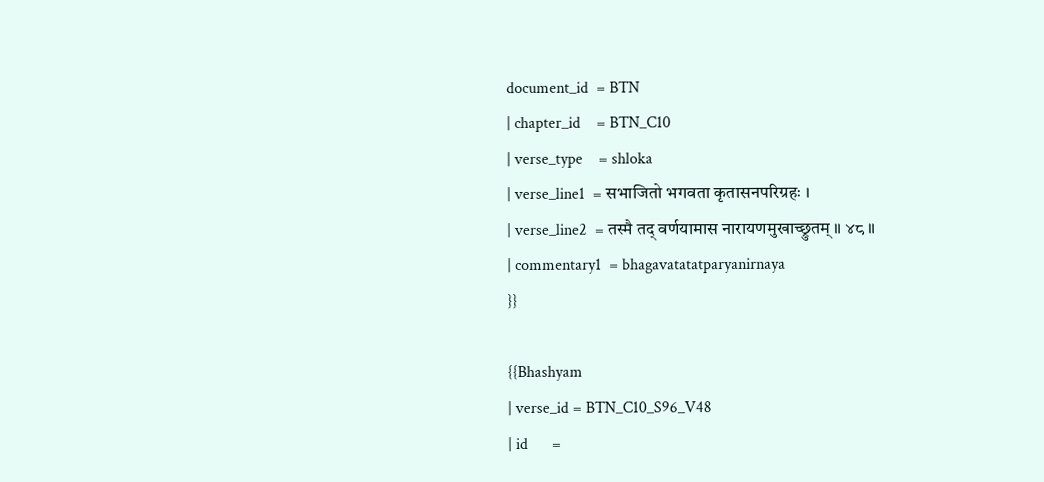document_id  = BTN
| chapter_id    = BTN_C10
| verse_type    = shloka
| verse_line1  = सभाजितो भगवता कृतासनपरिग्रहः ।
| verse_line2  = तस्मै तद् वर्णयामास नारायणमुखाच्छ्रुतम् ॥ ४८ ॥
| commentary1  = bhagavatatatparyanirnaya
}}

{{Bhashyam
| verse_id = BTN_C10_S96_V48
| id      =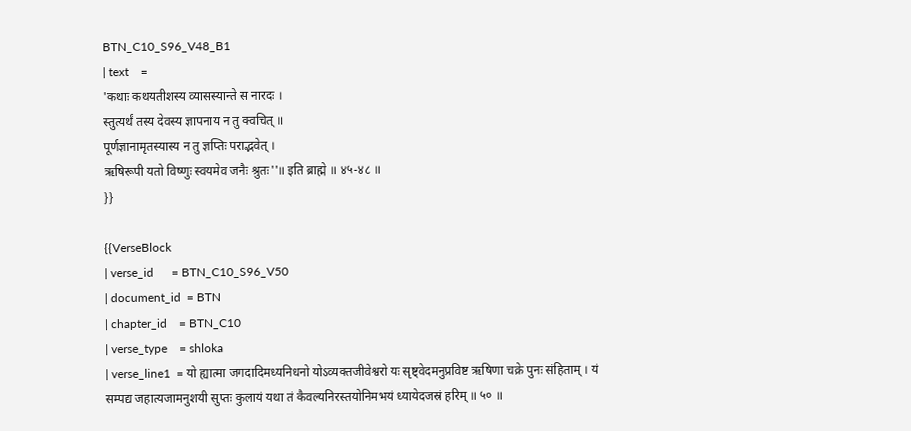BTN_C10_S96_V48_B1
| text    =
'कथाः कथयतीशस्य व्यासस्यान्ते स नारदः ।
स्तुत्यर्थं तस्य देवस्य ज्ञापनाय न तु क्वचित् ॥
पूर्णज्ञानामृतस्यास्य न तु ज्ञप्तिः पराद्भवेत् ।
ऋषिरूपी यतो विष्णुः स्वयमेव जनैः श्रुतः''॥ इति ब्राह्मे ॥ ४५-४८ ॥
}}

{{VerseBlock
| verse_id      = BTN_C10_S96_V50
| document_id  = BTN
| chapter_id    = BTN_C10
| verse_type    = shloka
| verse_line1  = यो ह्यात्मा जगदादिमध्यनिधनो योऽव्यक्तजीवेश्वरो यः सृष्ट्वेदमनुप्रविष्ट ऋषिणा चक्रे पुनः संहिताम् । यं सम्पद्य जहात्यजामनुशयी सुप्तः कुलायं यथा तं कैवल्यनिरस्तयोनिमभयं ध्यायेदजस्रं हरिम् ॥ ५० ॥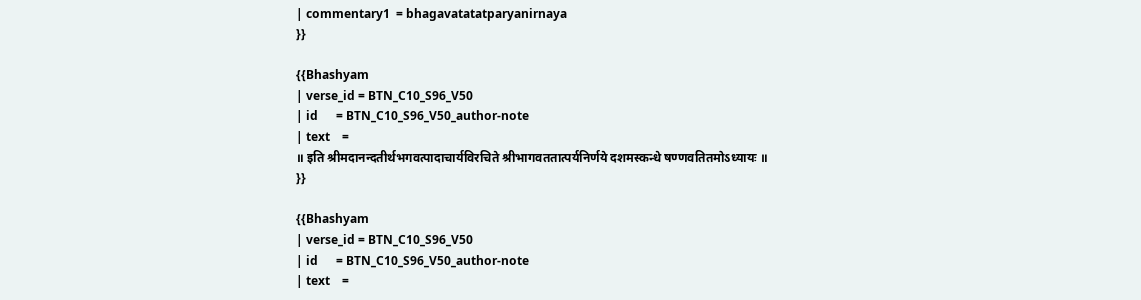| commentary1  = bhagavatatatparyanirnaya
}}

{{Bhashyam
| verse_id = BTN_C10_S96_V50
| id      = BTN_C10_S96_V50_author-note
| text    =
॥ इति श्रीमदानन्दतीर्थभगवत्पादाचार्यविरचिते श्रीभागवततात्पर्यनिर्णये दशमस्कन्धे षण्णवतितमोऽध्यायः ॥
}}

{{Bhashyam
| verse_id = BTN_C10_S96_V50
| id      = BTN_C10_S96_V50_author-note
| text    =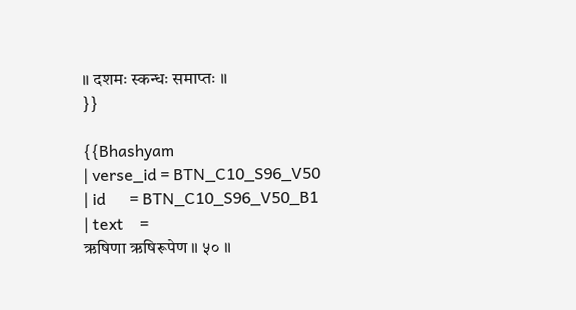॥ दशमः स्कन्धः समाप्तः ॥
}}

{{Bhashyam
| verse_id = BTN_C10_S96_V50
| id      = BTN_C10_S96_V50_B1
| text    =
ऋषिणा ऋषिरूपेण ॥ ५० ॥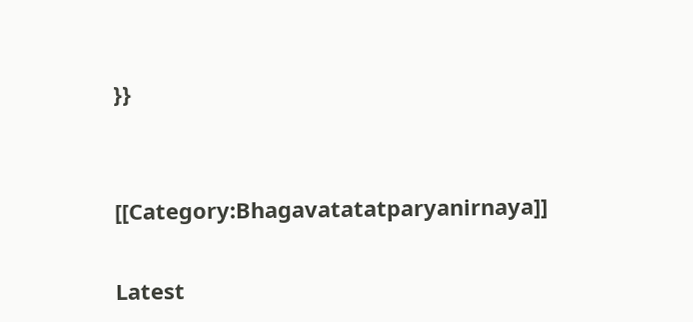}}


[[Category:Bhagavatatatparyanirnaya]]

Latest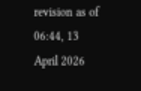revision as of 06:44, 13 April 2026